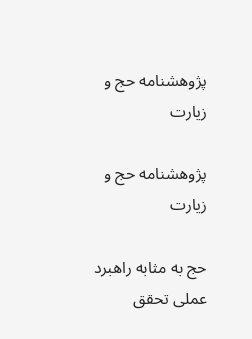پژوهشنامه حج و زیارت

پژوهشنامه حج و زیارت

حج به مثابه راهبرد عملی تحقق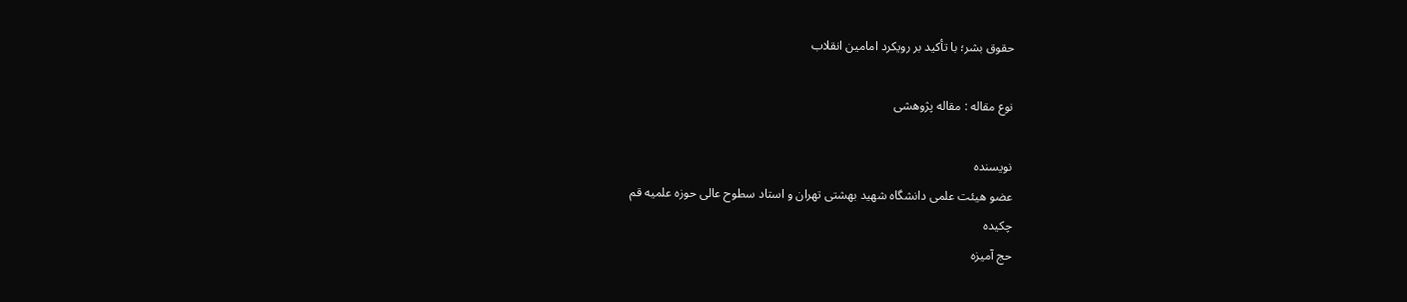حقوق بشر؛ با تأکید بر رویکرد امامین انقلاب

نوع مقاله : مقاله پژوهشی

نویسنده
عضو هیئت علمی دانشگاه شهید بهشتی تهران و استاد سطوح عالی حوزه علمیه قم
چکیده
حج آمیزه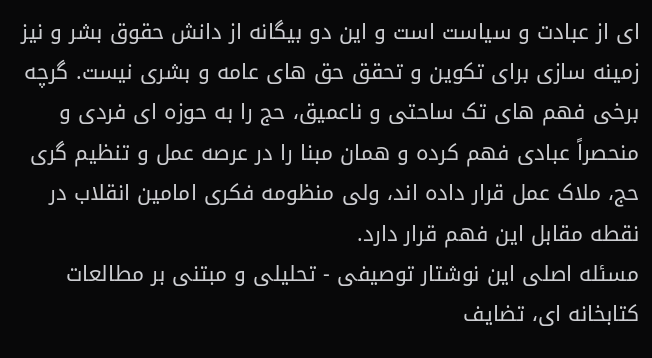ای از عبادت و سیاست است و این دو بیگانه از دانش حقوق بشر و نیز زمینه سازی برای تکوین و تحقق حق های عامه و بشری نیست. گرچه برخی فهم های تک ساحتی و ناعمیق، حج را به حوزه ای فردی و منحصراً عبادی فهم کرده و همان مبنا را در عرصه عمل و تنظیم گری حج، ملاک عمل قرار داده اند، ولی منظومه فکری امامین انقلاب در نقطه مقابل این فهم قرار دارد.
مسئله اصلی این نوشتار توصیفی - تحلیلی و مبتنی بر مطالعات کتابخانه ای، تضایف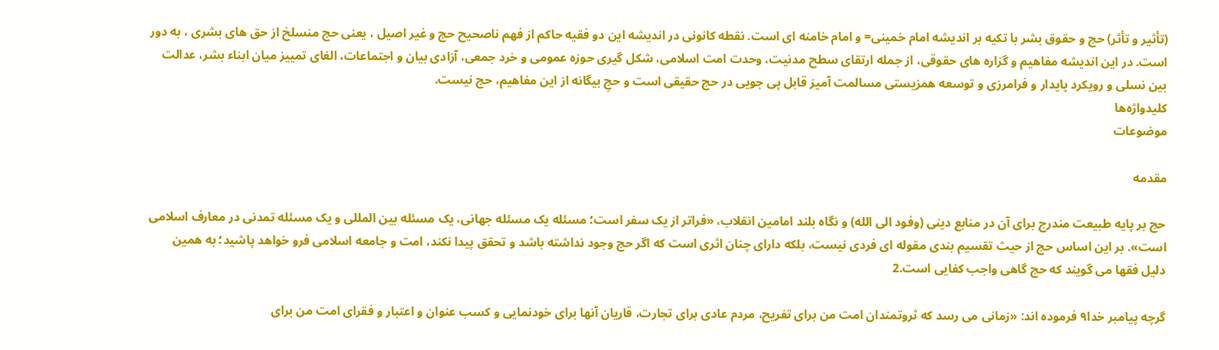(تأثیر و تأثر) حج و حقوق بشر با تکیه بر اندیشه امام خمینی= و امام خامنه ای است. نقطه کانونی در اندیشه این دو فقیه حاکم از فهم ناصحیح حج و غیر اصیل ، یعنی حج منسلخ از حق های بشری ، به دور است. در این اندیشه مفاهیم و گزاره های حقوقی، از جمله ارتقای سطح مدنیت، وحدت امت اسلامی، شکل گیری حوزه عمومی و خرد جمعی، آزادی بیان و اجتماعات، الغای تمییز میان ابناء بشر، عدالت بین نسلی و رویکرد پایدار و فرامرزی و توسعه همزیستی مسالمت آمیز قابل پی جویی در حج حقیقی است و حجِ بیگانه از این مفاهیم، حج نیست.
کلیدواژه‌ها
موضوعات

مقدمه

حج بر پایه طبیعت مندرج برای آن در منابع دینی (وفود الی الله) و نگاه بلند امامین انقلاب، «فراتر از یک سفر است؛ مسئله یک مسئله جهانی، یک مسئله بین المللی و یک مسئله تمدنی در معارف اسلامی است». بر این اساس حج از حیث تقسیم بندی مقوله ای فردی نیست، بلکه دارای چنان اثری است که اگر حج وجود نداشته باشد و تحقق پیدا نکند، امت و جامعه اسلامی فرو خواهد پاشید؛ به همین دلیل فقها می گویند که حج گاهى واجب کفایی است.2

گرچه پیامبر خدا۹ فرموده اند: «زمانی می رسد که ثروتمندان امت من برای تفریح، مردم عادی برای تجارت، قاریان آنها برای خودنمایی و کسب عنوان و اعتبار و فقرای امت من برای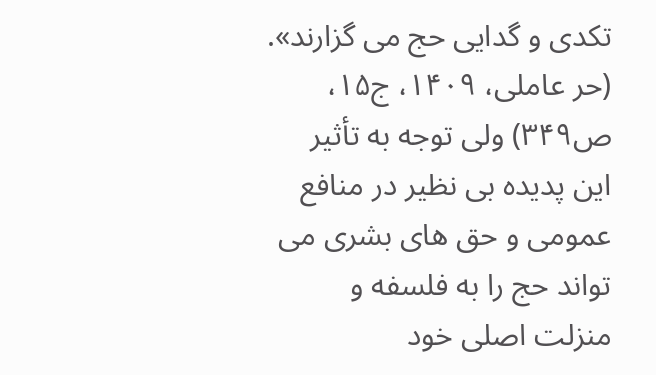تکدی و گدایی حج می گزارند». (حر عاملی، ۱۴۰۹، ج۱۵، ص۳۴۹) ولی توجه به تأثیر این پدیده بی نظیر در منافع عمومی و حق های بشری می تواند حج را به فلسفه و منزلت اصلی خود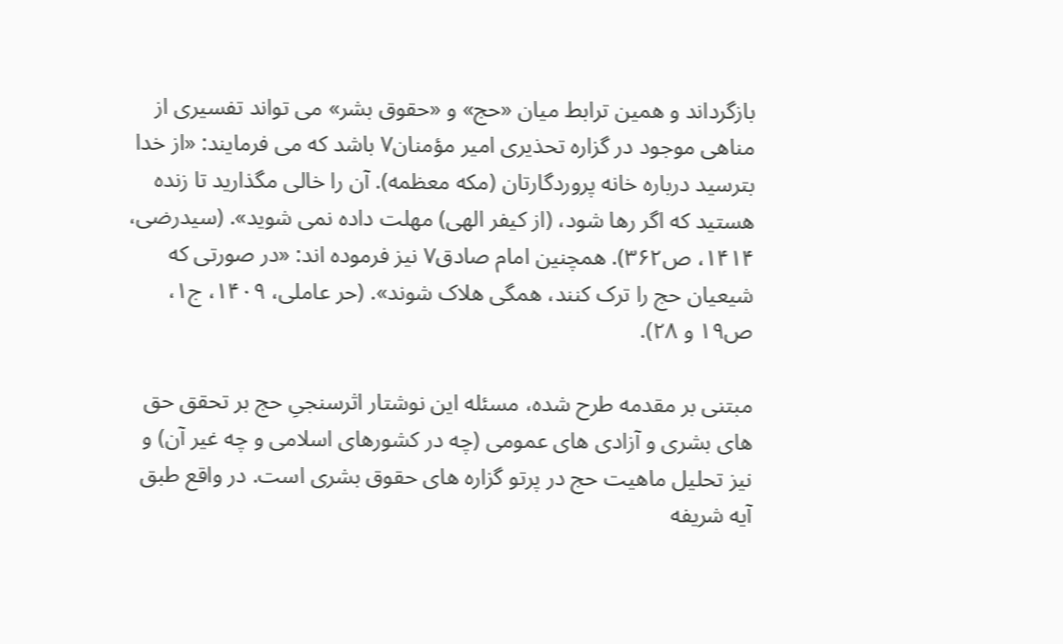بازگرداند و همین ترابط میان «حج» و «حقوق بشر» می تواند تفسیری از مناهی موجود در گزاره تحذیری امیر مؤمنان۷ باشد که مى فرمایند: «از خدا بترسید درباره خانه پروردگارتان (مکه معظمه). آن را خالی مگذارید تا زنده هستید که اگر رها شود، (از کیفر الهی) مهلت داده نمی شوید». (سیدرضی، ۱۴۱۴، ص۳۶۲). همچنین امام صادق۷ نیز فرموده اند: «در صورتی که شیعیان حج را ترک کنند، همگی هلاک شوند». (حر عاملی، ۱۴۰۹، ج۱، ص۱۹ و ۲۸).

مبتنی بر مقدمه طرح شده، مسئله این نوشتار اثرسنجیِ حج بر تحقق حق های بشری و آزادی های عمومی (چه در کشورهای اسلامی و چه غیر آن) و نیز تحلیل ماهیت حج در پرتو گزاره های حقوق بشری است. در واقع طبق آیه شریفه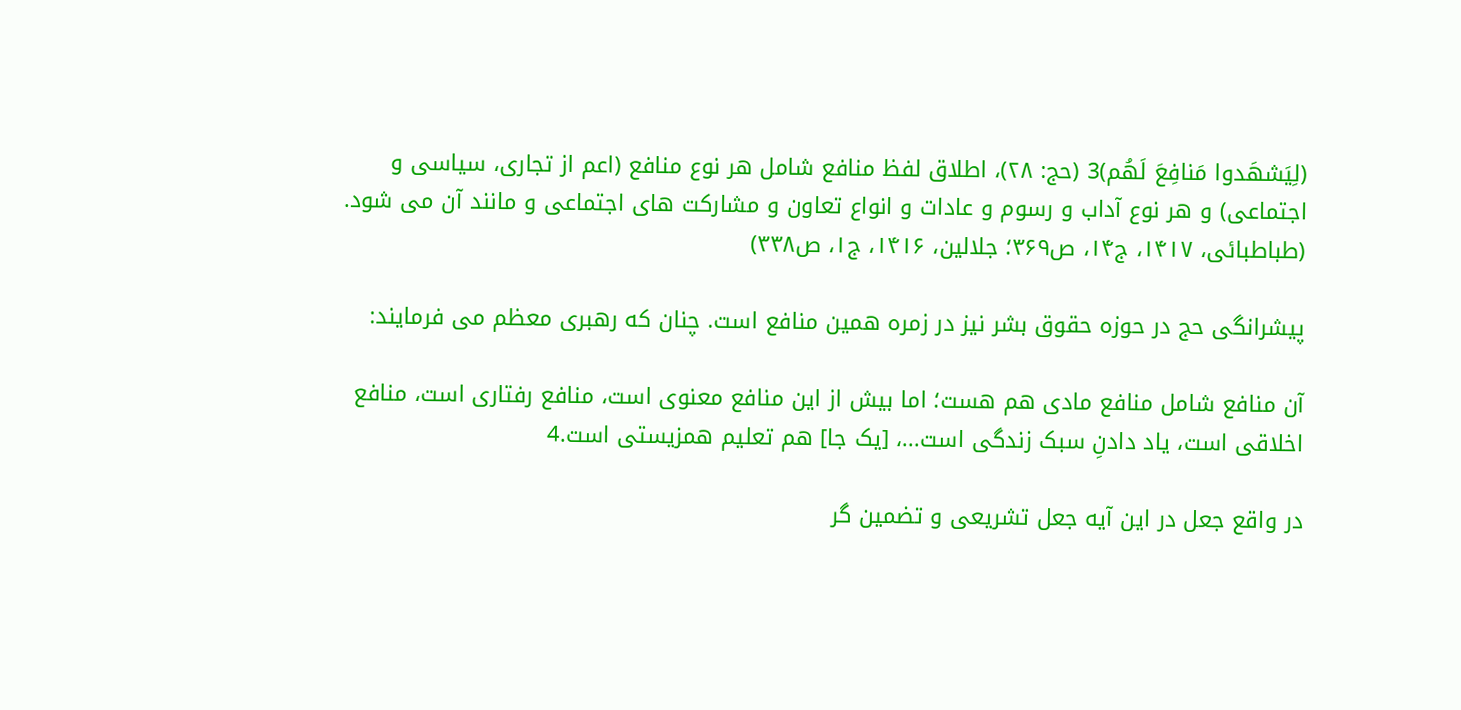(لِیَشهَدوا مَنافِعَ لَهُم)3 (حج: ۲۸)، اطلاق لفظ منافع شامل هر نوع منافع (اعم از تجاری، سیاسی و اجتماعی) و هر نوع آداب و رسوم و عادات و انواع تعاون و مشارکت های اجتماعی و مانند آن می شود. (طباطبائی، ۱۴۱۷، ج۱۴، ص۳۶۹؛ جلالین، ۱۴۱۶، ج۱، ص۳۳۸)

پیشرانگی حج در حوزه حقوق بشر نیز در زمره همین منافع است. چنان که رهبری معظم می فرمایند:

آن منافع شامل منافع مادی هم هست؛ اما بیش از این منافع معنوی است، منافع رفتاری است، منافع اخلاقی است، یاد دادنِ سبک زندگی است...، [یک جا] هم تعلیم همزیستی است.4

در واقع جعل در این آیه جعل تشریعی و تضمین گر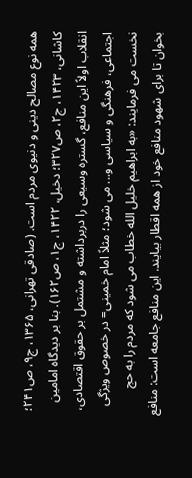همه نوع مصالح دینی و دنیوی مردم است. (صادقی تهرانی، ۱۳۶۵، ج۹، ص۲۴۱؛ کاشانی، ۱۴۲۳، ج۲، ص۳۲۷؛ دخیل، ۱۴۲۲، ج۱، ص۱۶۲). بنا بر دیدگاه امامین انقلاب اولاً این منافع، گستره وسیعی را دربرداشته و مشتمل بر حقوق اقتصادی، اجتماعی، فرهنگی و سیاسی و... می شود؛ مثلاً امام خمینی= در خصوص ویژگی نخست می فرمایند: «به ابراهیم خلیل الله خطاب می شود که مردم را به حج بخوان تا برای شهود منافع خود از همه اقطار بیایند. این منافع جامعه است: منافع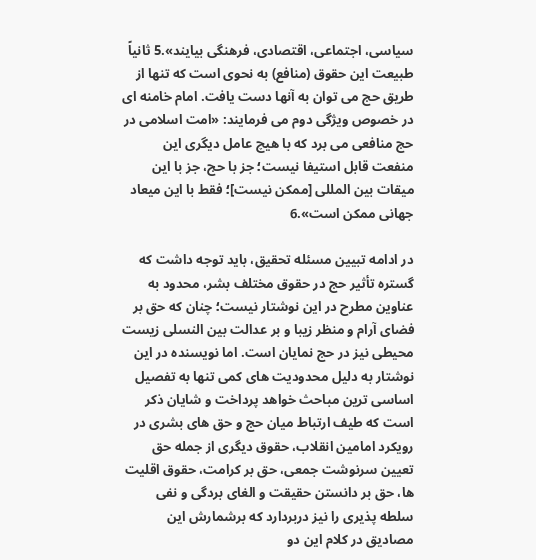سیاسی، اجتماعی، اقتصادی، فرهنگی بیایند».5 ثانیاً طبیعت این حقوق (منافع) به نحوی است که تنها از طریق حج می توان به آنها دست یافت. امام خامنه ای در خصوص ویژگی دوم می فرمایند: «امت اسلامی در حج منافعی می برد که با هیچ عامل دیگری این منفعت قابل استیفا نیست؛ جز با حج، جز با این میقات بین المللی [ممکن نیست]؛ فقط با این میعاد جهانی ممکن است».6

در ادامه تبیین مسئله تحقیق، باید توجه داشت که گستره تأثیر حج در حقوق مختلف بشر، محدود به عناوین مطرح در این نوشتار نیست؛ چنان که حق بر فضای آرام و منظر زیبا و بر عدالت بین النسلی زیست محیطی نیز در حج نمایان است. اما نویسنده در این نوشتار به دلیل محدودیت های کمی تنها به تفصیل اساسی ترین مباحث خواهد پرداخت و شایان ذکر است که طیف ارتباط میان حج و حق های بشری در رویکرد امامین انقلاب، حقوق دیگری از جمله حق تعیین سرنوشت جمعی، حق بر کرامت، حقوق اقلیت ها، حق بر دانستن حقیقت و الغاى بردگی و نفی سلطه پذیری را نیز دربردارد که برشمارش این مصادیق در کلام این دو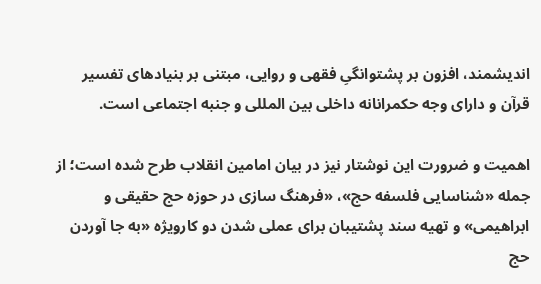اندیشمند، افزون بر پشتوانگیِ فقهی و روایی، مبتنی بر بنیادهای تفسیر قرآن و دارای وجه حکمرانانه داخلی بین المللی و جنبه اجتماعی است.

اهمیت و ضرورت این نوشتار نیز در بیان امامین انقلاب طرح شده است؛ از جمله «شناسایی فلسفه حج»، «فرهنگ سازی در حوزه حج حقیقی و ابراهیمی» و تهیه سند پشتیبان برای عملی شدن دو کارویژه «به جا آوردن حج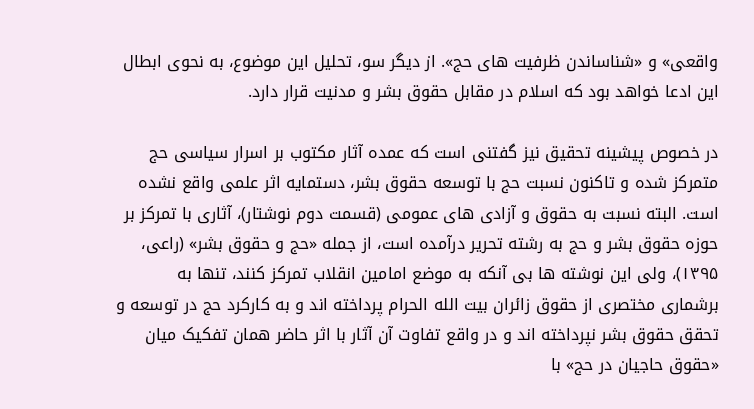واقعی» و «شناساندن ظرفیت های حج». از دیگر سو، تحلیل این موضوع، به نحوی ابطال این ادعا خواهد بود که اسلام در مقابل حقوق بشر و مدنیت قرار دارد.

در خصوص پیشینه تحقیق نیز گفتنی است که عمده آثار مکتوب بر اسرار سیاسی حج متمرکز شده و تاکنون نسبت حج با توسعه حقوق بشر، دستمایه اثر علمی واقع نشده است. البته نسبت به حقوق و آزادی های عمومی (قسمت دوم نوشتار)، آثاری با تمرکز بر حوزه حقوق بشر و حج به رشته تحریر درآمده است، از جمله «حج و حقوق بشر» (راعی، ۱۳۹۵)، ولی این نوشته ها بی آنکه به موضع امامین انقلاب تمرکز کنند، تنها به برشماری مختصری از حقوق زائران بیت الله الحرام پرداخته اند و به کارکرد حج در توسعه و تحقق حقوق بشر نپرداخته اند و در واقع تفاوت آن آثار با اثر حاضر همان تفکیک میان «حقوق حاجیان در حج» با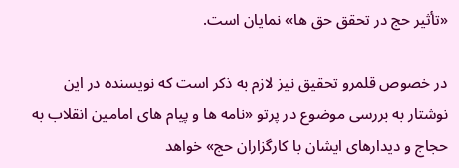«تأثیر حج در تحقق حق ها» نمایان است.

در خصوص قلمرو تحقیق نیز لازم به ذکر است که نویسنده در این نوشتار به بررسی موضوع در پرتو «نامه ها و پیام های امامین انقلاب به حجاج و دیدارهای ایشان با کارگزاران حج» خواهد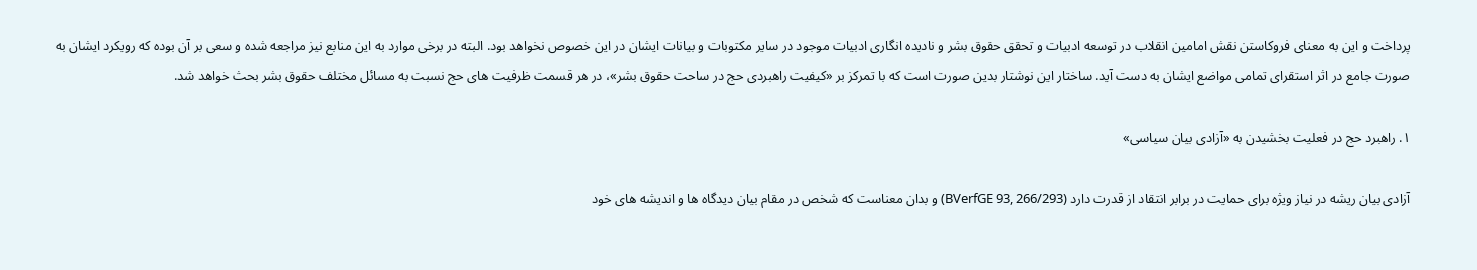پرداخت و این به معنای فروکاستن نقش امامین انقلاب در توسعه ادبیات و تحقق حقوق بشر و نادیده انگاری ادبیات موجود در سایر مکتوبات و بیانات ایشان در این خصوص نخواهد بود. البته در برخی موارد به این منابع نیز مراجعه شده و سعی بر آن بوده که رویکرد ایشان به صورت جامع در اثر استقرای تمامی مواضع ایشان به دست آید. ساختار این نوشتار بدین صورت است که با تمرکز بر «کیفیت راهبردی حج در ساحت حقوق بشر»، در هر قسمت ظرفیت های حج نسبت به مسائل مختلف حقوق بشر بحث خواهد شد.

۱. راهبرد حج در فعلیت بخشیدن به «آزادی بیان سیاسی»

آزادی بیان ریشه در نیاز ویژه برای حمایت در برابر انتقاد از قدرت دارد (BVerfGE 93, 266/293) و بدان معناست که شخص در مقام بیان دیدگاه ها و اندیشه های خود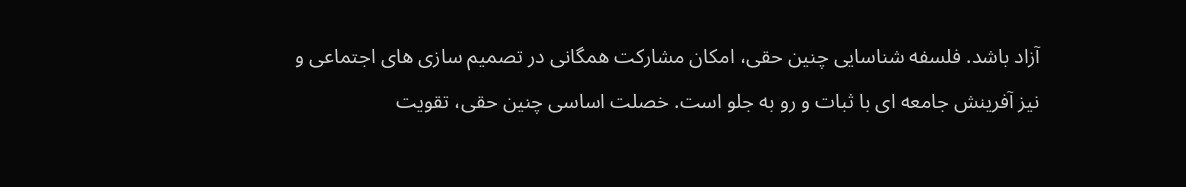آزاد باشد. فلسفه شناسایی چنین حقی، امکان مشارکت همگانی در تصمیم سازی های اجتماعی و نیز آفرینش جامعه ای با ثبات و رو به جلو است. خصلت اساسی چنین حقی، تقویت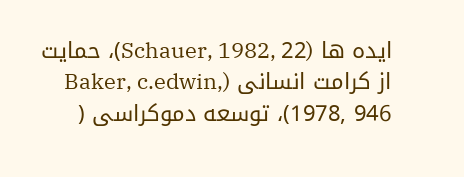ایده ها (Schauer, 1982, 22)، حمایت از کرامت انسانی (Baker, c.edwin, 1978, 946)، توسعه دموکراسی (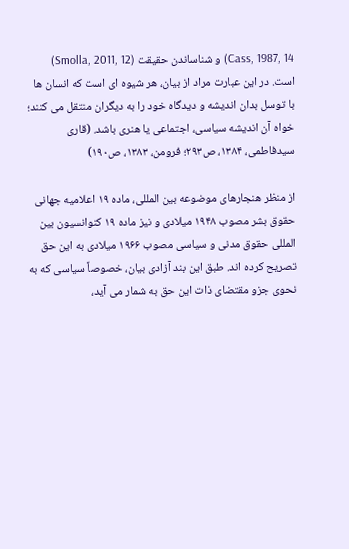Cass, 1987, 14) و شناساندن حقیقت (Smolla, 2011, 12) است. در این عبارت مراد از بیان، هر شیوه ای است که انسان ها با توسل بدان اندیشه و دیدگاه خود را به دیگران منتقل می کنند؛ خواه آن اندیشه سیاسی، اجتماعی یا هنری باشد. (قاری سیدفاطمی، ۱۳۸۴، ص۲۹۳؛ فرومن، ۱۳۸۳، ص۱۹۰)

از منظر هنجارهای موضوعه بین المللی، ماده ۱۹ اعلامیه جهانی حقوق بشر مصوب ۱۹۴۸ میلادى و نیز ماده ۱۹ کنوانسیون بین المللی حقوق مدنی و سیاسی مصوب ۱۹۶۶ میلادى به این حق تصریح کرده اند. طبق این بند آزادی بیان، خصوصاً سیاسی که به نحوی جزو مقتضای ذات این حق به شمار می آید،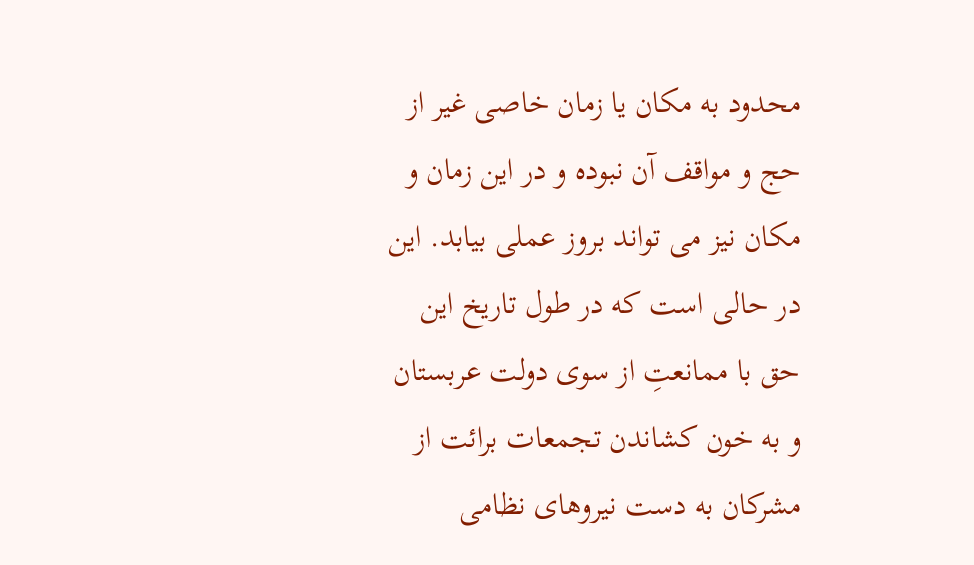محدود به مکان یا زمان خاصی غیر از حج و مواقف آن نبوده و در این زمان و مکان نیز می تواند بروز عملی بیابد. این در حالی است که در طول تاریخ این حق با ممانعتِ از سوی دولت عربستان و به خون کشاندن تجمعات برائت از مشرکان به دست نیروهای نظامی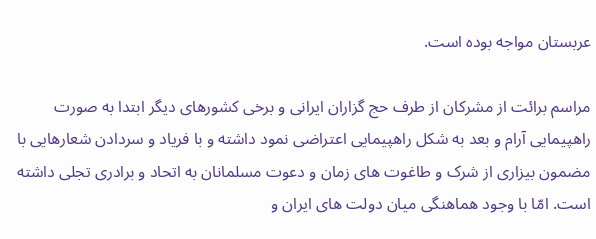عربستان مواجه بوده است.

مراسم برائت از مشرکان از طرف حج گزاران ایرانی و برخی کشورهای دیگر ابتدا به صورت راهپیمایی آرام و بعد به شکل راهپیمایی اعتراضی نمود داشته و با فریاد و سردادن شعارهایی با مضمون بیزاری از شرک و طاغوت های زمان و دعوت مسلمانان به اتحاد و برادری تجلی داشته است. امّا با وجود هماهنگی میان دولت های ایران و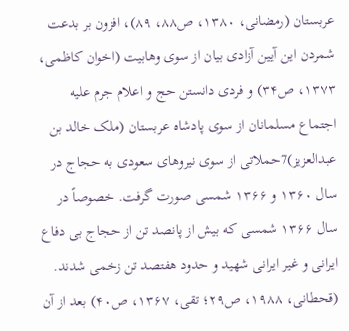عربستان (رمضانی، ۱۳۸۰، ص۸۸، ۸۹)، افزون بر بدعت شمردن این آیین آزادی بیان از سوی وهابیت (اخوان کاظمی، ۱۳۷۳، ص۳۴) و فردی دانستن حج و اعلام جرم علیه اجتماع مسلمانان از سوی پادشاه عربستان (ملک خالد بن عبدالعزیز)7حملاتی از سوی نیروهای سعودی به حجاج در سال ۱۳۶۰ و ۱۳۶۶ شمسى صورت گرفت. خصوصاً در سال ۱۳۶۶ شمسى که بیش از پانصد تن از حجاج بی دفاع ایرانی و غیر ایرانی شهید و حدود هفتصد تن زخمی شدند. (قحطانی، ۱۹۸۸، ص۲۹؛ تقی، ۱۳۶۷، ص۴۰) بعد از آن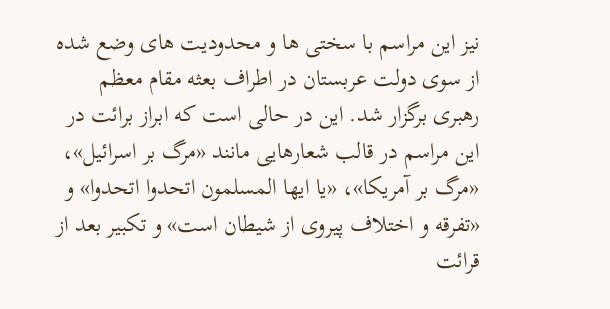نیز این مراسم با سختی ها و محدودیت های وضع شده از سوی دولت عربستان در اطراف بعثه مقام معظم رهبری برگزار شد. این در حالی است که ابراز برائت در این مراسم در قالب شعارهایی مانند «مرگ بر اسرائیل»، «مرگ بر آمریکا»، «یا ایها المسلمون اتحدوا اتحدوا» و «تفرقه و اختلاف پیروی از شیطان است» و تکبیر بعد از قرائت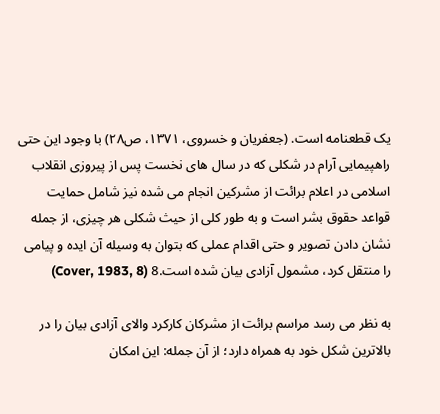یک قطعنامه است. (جعفریان و خسروی، ۱۳۷۱، ص۲۸) با وجود این حتی راهپیمایی آرام در شکلی که در سال های نخست پس از پیروزی انقلاب اسلامی در اعلام برائت از مشرکین انجام می شده نیز شامل حمایت قواعد حقوق بشر است و به طور کلی از حیث شکلی هر چیزی، از جمله نشان دادن تصویر و حتی اقدام عملی که بتوان به وسیله آن ایده و پیامی را منتقل کرد، مشمول آزادی بیان شده است.8 (Cover, 1983, 8)

به نظر می رسد مراسم برائت از مشرکان کارکرد والای آزادی بیان را در بالاترین شکل خود به همراه دارد؛ از آن جمله: این امکان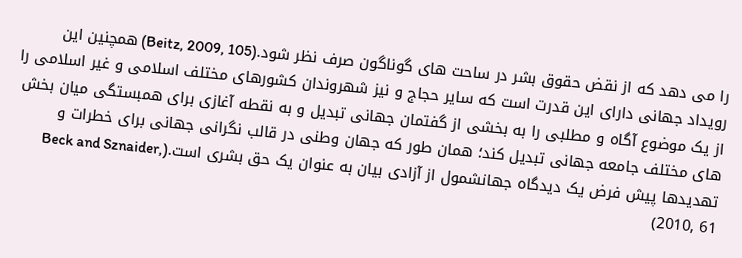را می دهد که از نقض حقوق بشر در ساحت های گوناگون صرف نظر شود.(Beitz, 2009, 105) همچنین این رویداد جهانی دارای این قدرت است که سایر حجاج و نیز شهروندان کشورهای مختلف اسلامی و غیر اسلامی را از یک موضوع آگاه و مطلبی را به بخشی از گفتمان جهانی تبدیل و به نقطه آغازی برای همبستگی میان بخش های مختلف جامعه جهانی تبدیل کند؛ همان طور که جهان وطنی در قالب نگرانی جهانی برای خطرات و تهدیدها پیش فرض یک دیدگاه جهانشمول از آزادی بیان به عنوان یک حق بشری است.(Beck and Sznaider, 2010, 61)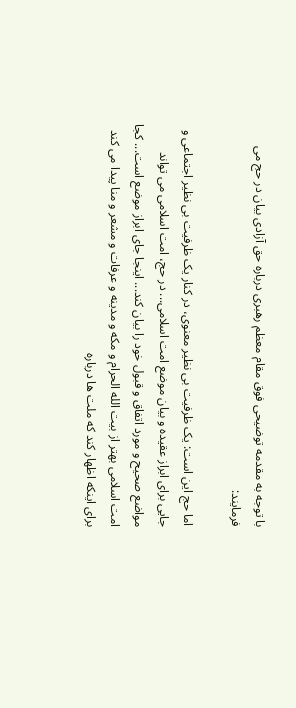با توجه به مقدمه توضیحی فوق مقام معظم رهبری درباره حق آزادی بیان در حج می فرمایند:

اما حج این است: یک ظرفیت بی نظیر معنوی، در کنار یک ظرفیت بی نظیر اجتماعی و جایی برای ابراز عقیده و بیان موضع امت اسلامی... در حج، امت اسلامی می تواند مواضع صحیح و مورد اتفاق و قبول خود را بیان کند... اینجا جای ابراز موضع است... کجا امت اسلامی بهتر از بیت الله الحرام و مکه و مدینه و عرفات و مشعر و منا پیدا می کند برای اینکه اظهار کند که ملت ها درباره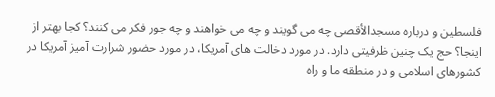فلسطین و درباره مسجدالأقصی چه می گویند و چه می خواهند و چه جور فکر می کنند؟ کجا بهتر از اینجا؟ حج یک چنین ظرفیتی دارد. در مورد دخالت های آمریکا، در مورد حضور شرارت آمیز آمریکا در کشورهای اسلامی و در منطقه ما و راه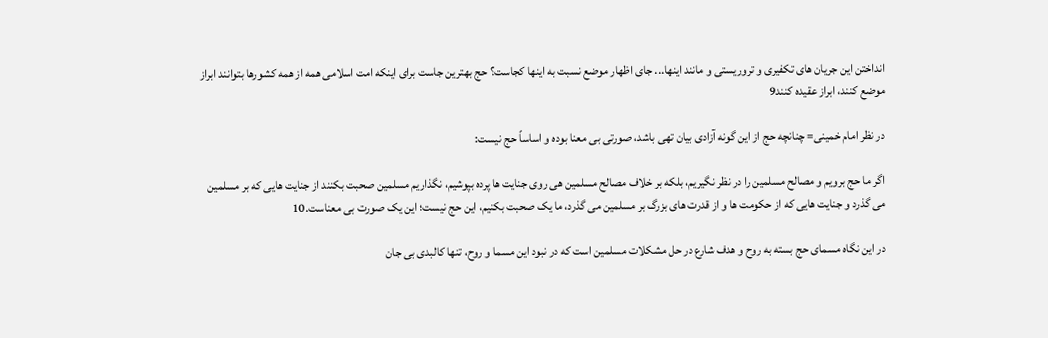انداختن این جریان های تکفیری و تروریستی و مانند اینها... جای اظهار موضع نسبت به اینها کجاست؟ حج بهترین جاست برای اینکه امت اسلامی همه از همه کشورها بتوانند ابراز موضع کنند، ابراز عقیده کنند9

در نظر امام خمینی= چنانچه حج از این گونه آزادی بیان تهی باشد، صورتی بی معنا بوده و اساساً حج نیست:

اگر ما حج برویم و مصالح مسلمین را در نظر نگیریم، بلکه بر خلاف مصالح مسلمین هی روی جنایت ها پرده بپوشیم، نگذاریم مسلمین صحبت بکنند از جنایت هایی که بر مسلمین می گذرد و جنایت هایی که از حکومت ها و از قدرت های بزرگ بر مسلمین می گذرد، ما یک صحبت بکنیم، این حج نیست؛ این یک صورت بی معناست.10

در این نگاه مسمای حج بسته به روح و هدف شارع در حل مشکلات مسلمین است که در نبود این مسما و روح، تنها کالبدی بی جان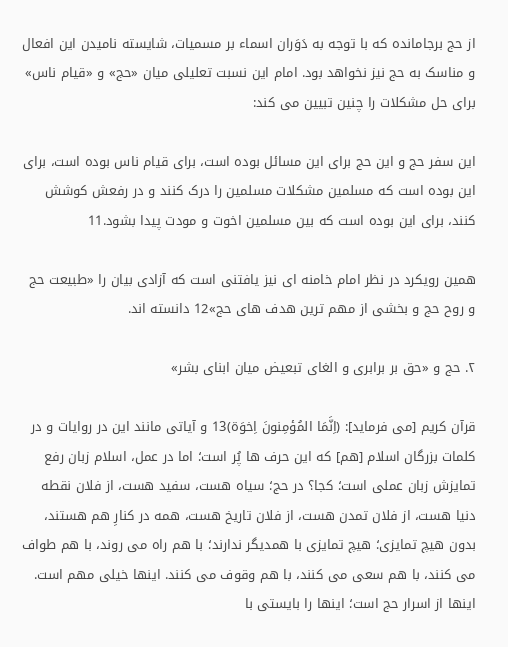از حج برجامانده که با توجه به دَوَران اسماء بر مسمیات، شایسته نامیدن این افعال و مناسک به حج نیز نخواهد بود. امام این نسبت تعلیلی میان «حج» و «قیام ناس» برای حل مشکلات را چنین تبیین می کند:

این سفر حج و این حج برای این مسائل بوده است، برای قیام ناس بوده است، برای این بوده است که مسلمین مشکلات مسلمین را درک کنند و در رفعش کوشش کنند، برای این بوده است که بین مسلمین اخوت و مودت پیدا بشود.11

همین رویکرد در نظر امام خامنه ای نیز یافتنی است که آزادی بیان را «طبیعت حج و روح حج و بخشی از مهم ترین هدف های حج»12 دانسته اند.

۲. حج و «حق بر برابری و الغای تبعیض میان ابنای بشر»

قرآن کریم [می فرماید]: (اِنَّمَا المُؤمِنونَ اِخوَة)13 و آیاتی مانند این در روایات و در کلمات بزرگان اسلام [هم] که این حرف ها پُر است؛ اما در عمل، اسلام زبان رفع تمایزش زبان عملی است؛ کجا؟ در حج؛ سیاه هست، سفید هست، از فلان نقطه دنیا هست، از فلان تمدن هست، از فلان تاریخ هست، همه در کنارِ هم هستند، بدون هیچ تمایزی؛ هیچ تمایزی با همدیگر ندارند؛ با هم راه می روند، با هم طواف می کنند، با هم سعی می کنند، با هم وقوف می کنند. اینها خیلی مهم است. اینها از اسرار حج است؛ اینها را بایستی با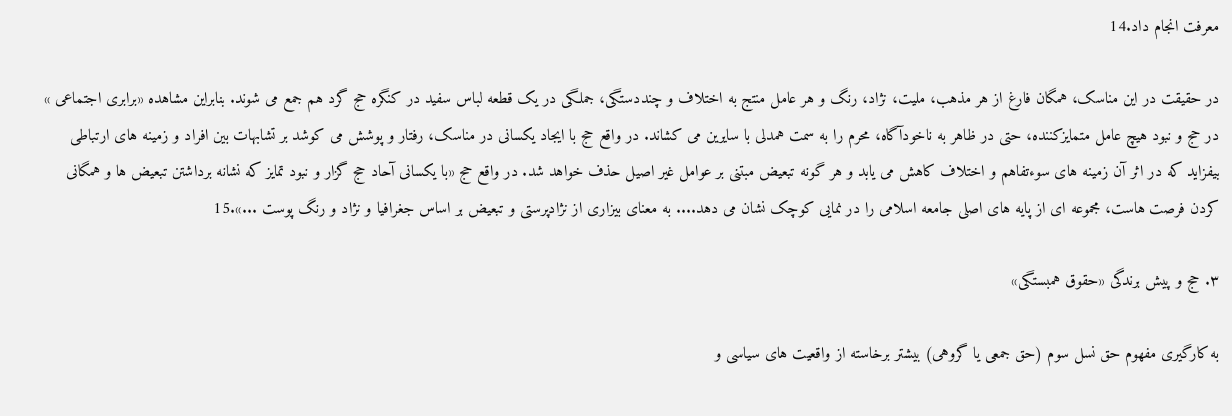معرفت انجام داد.14

در حقیقت در این مناسک، همگان فارغ از هر مذهب، ملیت، نژاد، رنگ و هر عامل منتج به اختلاف و چنددستگی، جملگی در یک قطعه لباس سفید در کنگره حج گرد هم جمع مى شوند. بنابراین مشاهده «برابری اجتماعى » در حج و نبود هیچ عامل متمایزکننده، حتی در ظاهر به ناخودآگاه، محرم را به سمت همدلی با سایرین می کشاند. در واقع حج با ایجاد یکسانی در مناسک، رفتار و پوشش می کوشد بر تشابهات بین افراد و زمینه های ارتباطی بیفزاید که در اثر آن زمینه های سوءتفاهم و اختلاف کاهش می یابد و هر گونه تبعیض مبتنی بر عوامل غیر اصیل حذف خواهد شد. در واقع حج «با یکسانی آحاد حج گزار و نبود تمایز که نشانه برداشتن تبعیض ها و همگانی کردن فرصت هاست، مجموعه ای از پایه های اصلی جامعه اسلامی را در نمایی کوچک نشان می دهد.... به معنای بیزاری از نژادپرستی و تبعیض بر اساس جغرافیا و نژاد و رنگ پوست ...».15

۳. حج و پیش برندگی «حقوق همبستگی»

به کارگیری مفهوم حق نسل سوم (حق جمعی یا گروهی) بیشتر برخاسته از واقعیت های سیاسی و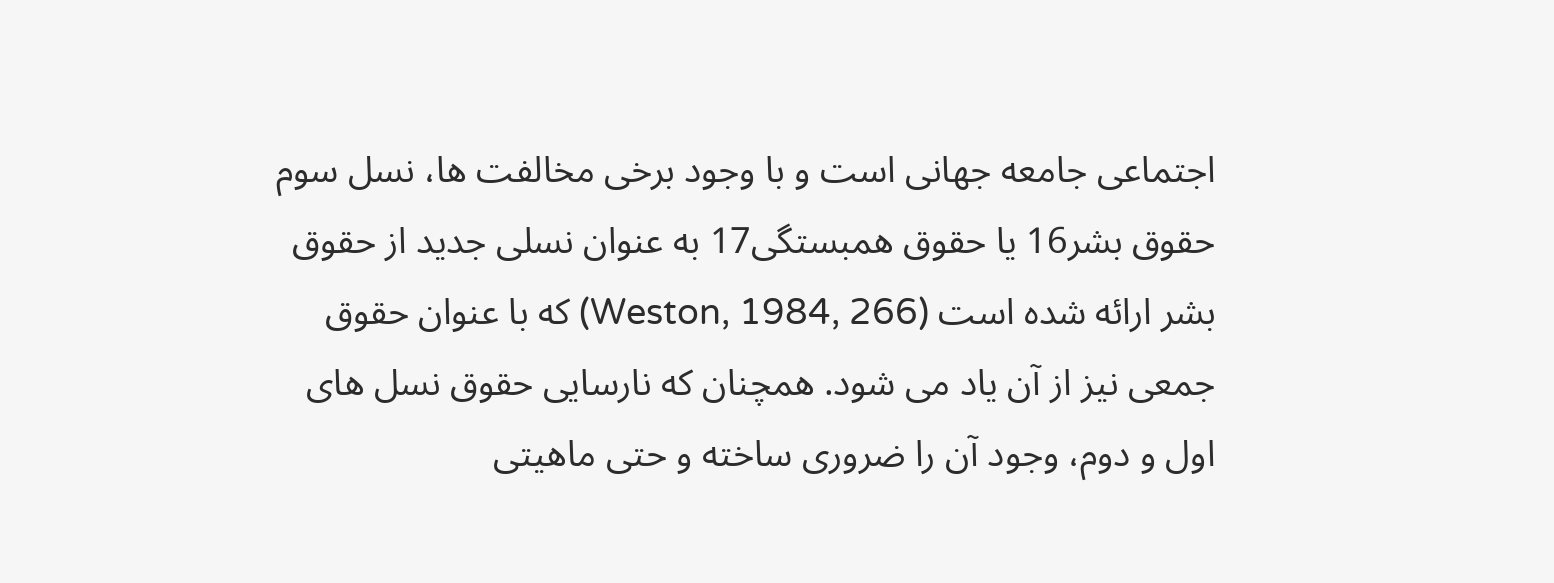اجتماعی جامعه جهانی است و با وجود برخی مخالفت ها، نسل سوم حقوق بشر16 یا حقوق همبستگی17 به عنوان نسلی جدید از حقوق بشر ارائه شده است (Weston, 1984, 266) که با عنوان حقوق جمعی نیز از آن یاد می شود. همچنان که نارسایی حقوق نسل های اول و دوم، وجود آن را ضروری ساخته و حتی ماهیتی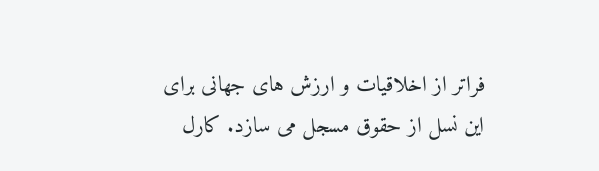فراتر از اخلاقیات و ارزش های جهانی برای این نسل از حقوق مسجل می سازد. کارل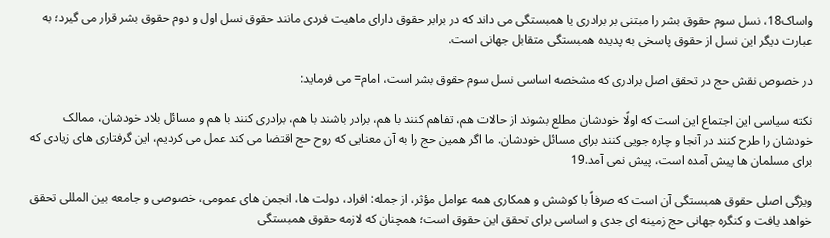واساک18، نسل سوم حقوق بشر را مبتنی بر برادری یا همبستگی می داند که در برابر حقوق دارای ماهیت فردی مانند حقوق نسل اول و دوم حقوق بشر قرار می گیرد؛ به عبارت دیگر این نسل از حقوق پاسخی به پدیده همبستگی متقابل جهانی است.

در خصوص نقش حج در تحقق اصل برادری که مشخصه اساسی نسل سوم حقوق بشر است، امام= می فرماید:

نکته سیاسی این اجتماع این است که اولًا خودشان مطلع بشوند از حالات هم، تفاهم کنند با هم، برادر باشند با هم، برادری کنند با هم و مسائل بلاد خودشان، ممالک خودشان را طرح کنند در آنجا و چاره جویی کنند برای مسائل خودشان. ما اگر همین حج را به آن معنایی که روح حج اقتضا می کند عمل می کردیم، این گرفتاری های زیادی که برای مسلمان ها پیش آمده است، پیش نمی آمد.19

ویژگی اصلی حقوق همبستگی آن است که صرفاً با کوشش و همکاری همه عوامل مؤثر، از جمله: افراد، دولت ها، انجمن های عمومی، خصوصی و جامعه بین المللی تحقق خواهد یافت و کنگره جهانی حج زمینه ای جدی و اساسی برای تحقق این حقوق است؛ همچنان که لازمه حقوق همبستگی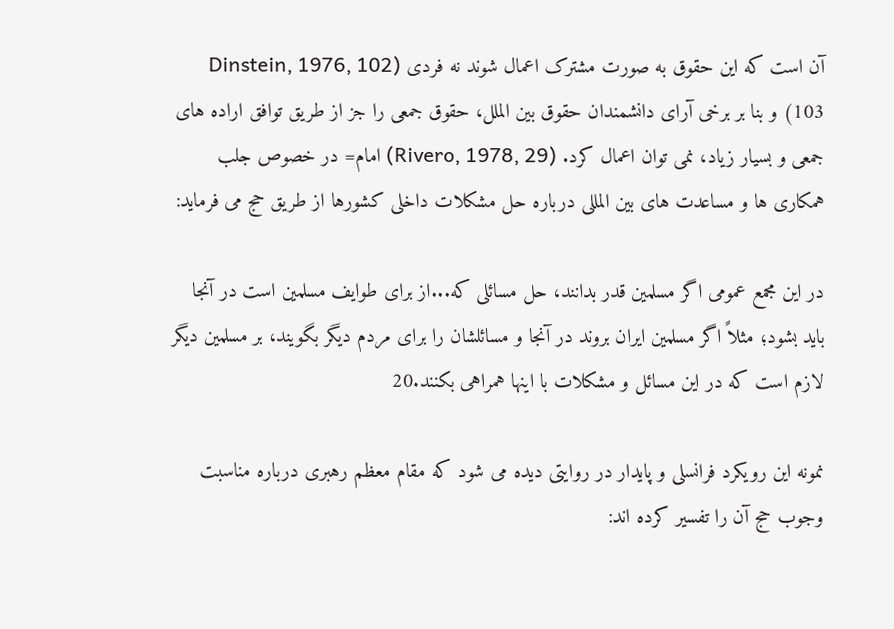آن است که این حقوق به صورت مشترک اعمال شوند نه فردی (Dinstein, 1976, 102 103) و بنا بر برخی آرای دانشمندان حقوق بین الملل، حقوق جمعی را جز از طریق توافق اراده های جمعی و بسیار زیاد، نمی توان اعمال کرد. (Rivero, 1978, 29) امام= در خصوص جلب همکاری ها و مساعدت های بین المللی درباره حل مشکلات داخلی کشورها از طریق حج می فرماید:

در این مجمع عمومی اگر مسلمین قدر بدانند، حل مسائلی که...از برای طوایف مسلمین است در آنجا باید بشود؛ مثلاً اگر مسلمین ایران بروند در آنجا و مسائلشان را برای مردم دیگر بگویند، بر مسلمین دیگر لازم است که در این مسائل و مشکلات با اینها همراهی بکنند.20

نمونه این رویکرد فرانسلی و پایدار در روایتی دیده می شود که مقام معظم رهبری درباره مناسبت وجوب حج آن را تفسیر کرده اند: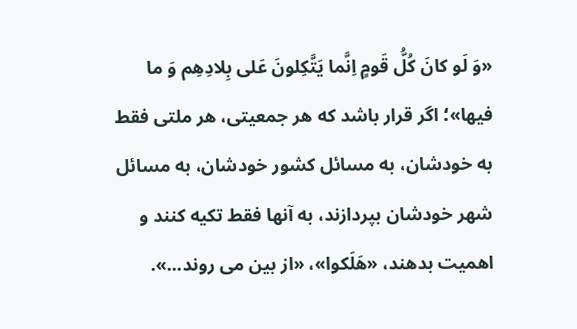«وَ لَو کانَ کُلُّ قَومٍ اِنَّما یَتَّکِلونَ عَلی بِلادِهِم وَ ما فیها»؛ اگر قرار باشد که هر جمعیتی، هر ملتی فقط به خودشان، به مسائل کشور خودشان، به مسائل شهر خودشان بپردازند، به آنها فقط تکیه کنند و اهمیت بدهند، «هَلَکوا»، «از بین می روند...».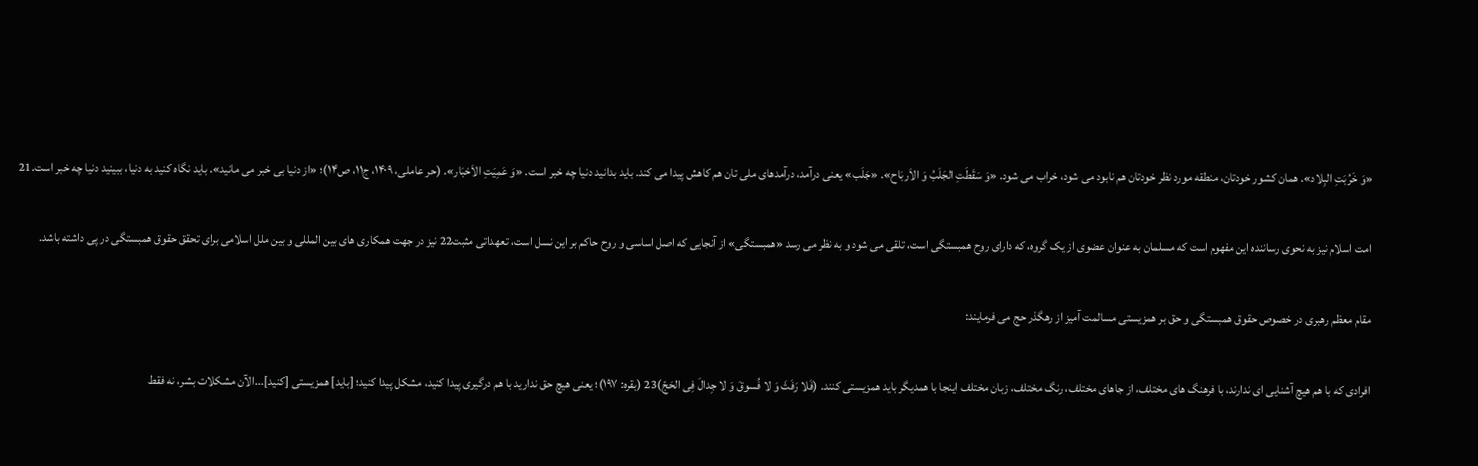«وَ خَرُبَتِ البِلاد». همان کشور خودتان، منطقه مورد نظر خودتان هم نابود می شود، خراب می شود. «وَ سَقَطَتِ الجَلَبُ وَ الاَربَاح». «جَلَب» یعنی درآمد، درآمدهای ملی تان هم کاهش پیدا می کند. باید بدانید دنیا چه خبر است. «وَ عَمِیَتِ الاَخبَار». (حر عاملی، ۱۴۰۹، ج۱۱، ص۱۴)؛ «از دنیا بی خبر می مانید». باید نگاه کنید به دنیا، ببینید دنیا چه خبر است.21

امت اسلام نیز به نحوی رساننده این مفهوم است که مسلمان به عنوان عضوی از یک گروه، که دارای روح همبستگی است، تلقی می شود و به نظر می رسد «همبستگی» از آنجایی که اصل اساسی و روح حاکم بر این نسل است، تعهداتی مثبت22 نیز در جهت همکاری های بین المللی و بین ملل اسلامی برای تحقق حقوق همبستگی در پی داشته باشد.

مقام معظم رهبری در خصوص حقوق همبستگی و حق بر همزیستی مسالمت آمیز از رهگذر حج می فرمایند:

افرادی که با هم هیچ آشنایی ای ندارند، با فرهنگ های مختلف، از جاهای مختلف، رنگ مختلف، زبان مختلف اینجا با همدیگر باید همزیستی کنند. (فَلا رَفَثَ وَ لا فُسوقَ وَ لا جِدالَ فِی الحَجّ)23 (بقره: ۱۹۷)؛ یعنی هیچ حق ندارید با هم درگیری پیدا کنید، مشکل پیدا کنید؛ [باید] همزیستی [کنید]...الآن مشکلات بشر، نه فقط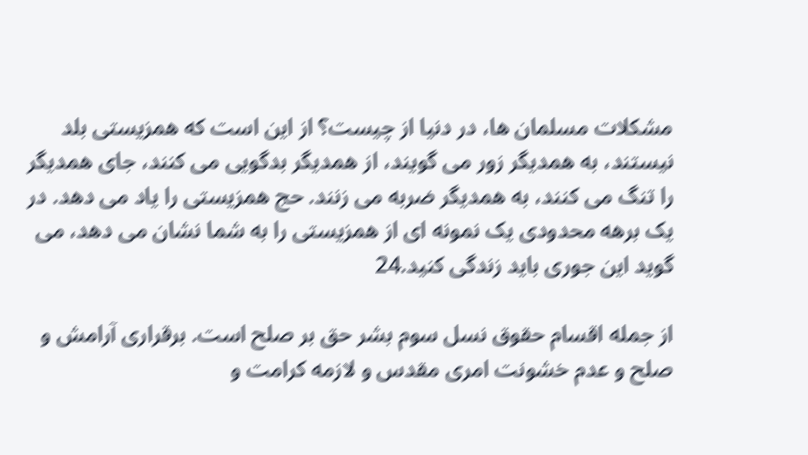مشکلات مسلمان ها، در دنیا از چیست؟ از این است که همزیستی بلد نیستند، به همدیگر زور می گویند، از همدیگر بدگویی می کنند، جای همدیگر را تنگ می کنند، به همدیگر ضربه می زنند. حج همزیستی را یاد می دهد. در یک برهه محدودی یک نمونه ای از همزیستی را به شما نشان می دهد، می گوید این جوری باید زندگی کنید.24

از جمله اقسام حقوق نسل سوم بشر حق بر صلح است. برقراری آرامش و صلح و عدم خشونت امری مقدس و لازمه کرامت و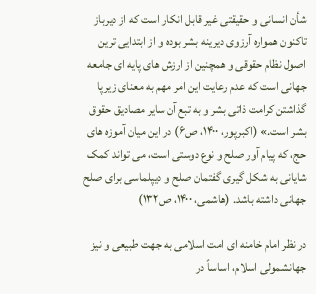شأن انسانی و حقیقتی غیر قابل انکار است که از دیرباز تاکنون همواره آرزوی دیرینه بشر بوده و از ابتدایی ترین اصول نظام حقوقی و همچنین از ارزش های پایه ای جامعه جهانی است که عدم رعایت این امر مهم به معنای زیرپا گذاشتن کرامت ذاتی بشر و به تبع آن سایر مصادیق حقوق بشر است.» (اکبرپور، ۱۴۰۰، ص۶) در این میان آموزه های حج، که پیام آور صلح و نوع دوستی است، می تواند کمک شایانی به شکل گیری گفتمان صلح و دیپلماسی برای صلح جهانی داشته باشد. (هاشمی، ۱۴۰۰، ص۱۳۲)

در نظر امام خامنه ای امت اسلامی به جهت طبیعی و نیز جهانشمولی اسلام، اساساً در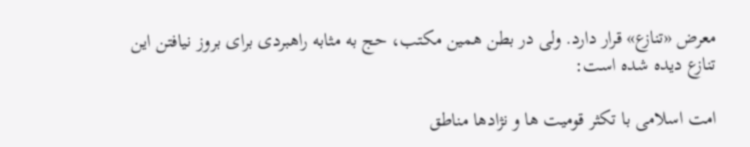معرض «تنازع» قرار دارد. ولی در بطن همین مکتب، حج به مثابه راهبردی برای بروز نیافتن این تنازع دیده شده است:

امت اسلامى با تکثر قومیت ها و نژادها مناطق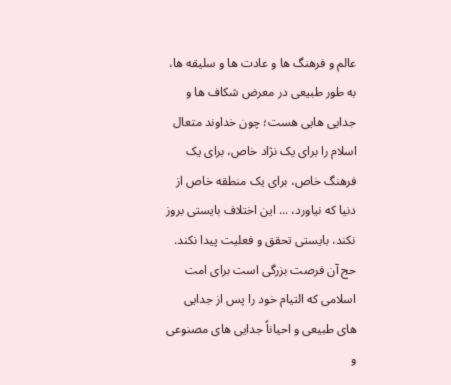عالم و فرهنگ ها و عادت ها و سلیقه ها، به طور طبیعى در معرض شکاف ها و جدایى هایى هست؛ چون خداوند متعال اسلام را براى یک نژاد خاص، براى یک فرهنگ خاص، براى یک منطقه خاص از دنیا که نیاورد، ... این اختلاف بایستى بروز نکند، بایستى تحقق و فعلیت پیدا نکند. حج آن فرصت بزرگى است براى امت اسلامى که التیام خود را پس از جدایى هاى طبیعى و احیاناً جدایى هاى مصنوعى و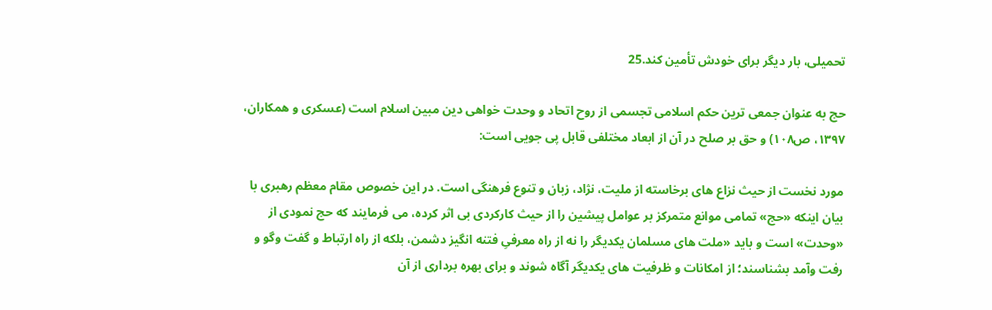تحمیلى، بار دیگر براى خودش تأمین کند.25

حج به عنوان جمعی ترین حکم اسلامی تجسمی از روح اتحاد و وحدت خواهی دین مبین اسلام است (عسکری و همکاران، ۱۳۹۷، ص۱۰۸) و حق بر صلح در آن از ابعاد مختلفی قابل پی جویی است:

مورد نخست از حیث نزاع های برخاسته از ملیت، نژاد، زبان و تنوع فرهنگی است. در این خصوص مقام معظم رهبری با بیان اینکه «حج» تمامی موانع متمرکز بر عوامل پیشین را از حیث کارکردی بی اثر کرده، مى فرمایند که حج نمودی از «وحدت» است و باید «ملت های مسلمان یکدیگر را نه از راه معرفیِ فتنه انگیز دشمن، بلکه از راه ارتباط و گفت وگو و رفت وآمد بشناسند؛ از امکانات و ظرفیت های یکدیگر آگاه شوند و برای بهره برداری از آن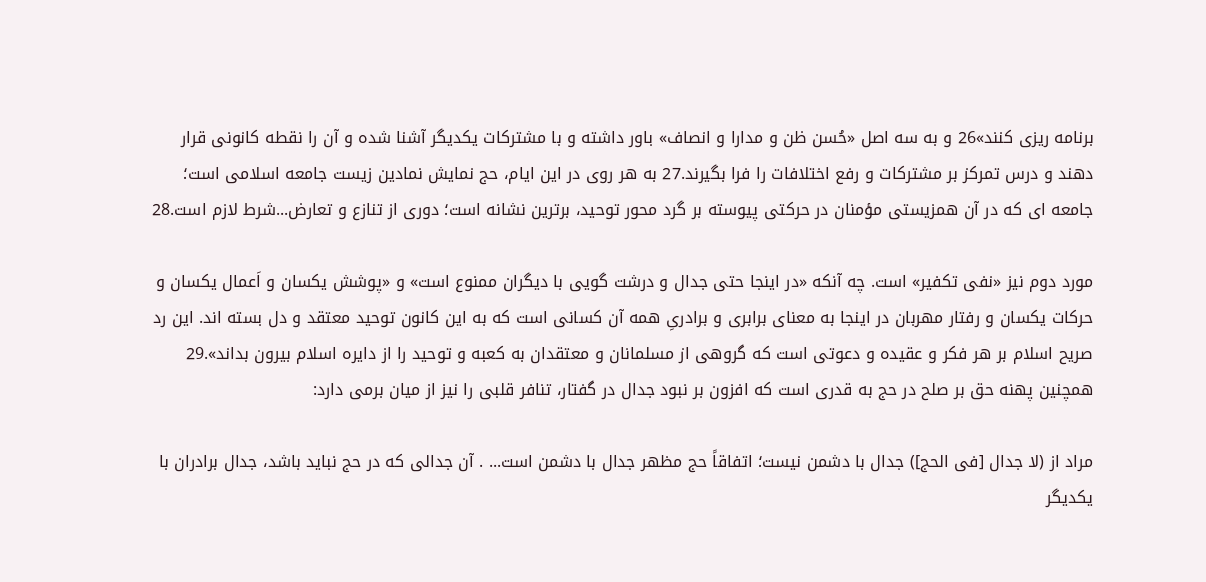برنامه ریزی کنند»26 و به سه اصل «حُسن ظن و مدارا و انصاف» باور داشته و با مشترکات یکدیگر آشنا شده و آن را نقطه کانونی قرار دهند و درس تمرکز بر مشترکات و رفع اختلافات را فرا بگیرند.27 به هر روی در این ایام، حج نمایش نمادین زیست جامعه اسلامی است؛ جامعه ای که در آن همزیستی مؤمنان در حرکتی پیوسته بر گرد محور توحید، برترین نشانه است؛ دوری از تنازع و تعارض...شرط لازم است.28

مورد دوم نیز «نفی تکفیر» است. چه آنکه «در اینجا حتی جدال و درشت گویی با دیگران ممنوع است» و «پوشش یکسان و اَعمال یکسان و حرکات یکسان و رفتار مهربان در اینجا به معنای برابری و برادریِ همه آن کسانی است که به این کانون توحید معتقد و دل بسته اند. این رد صریح اسلام بر هر فکر و عقیده و دعوتی است که گروهی از مسلمانان و معتقدان به کعبه و توحید را از دایره اسلام بیرون بداند».29 همچنین پهنه حق بر صلح در حج به قدری است که افزون بر نبود جدال در گفتار، تنافر قلبی را نیز از میان برمی دارد:

مراد از (لا جدال [فی الحج]) جدال با دشمن نیست؛ اتفاقاً حج مظهر جدال با دشمن است... . آن جدالی که در حج نباید باشد، جدال برادران با یکدیگر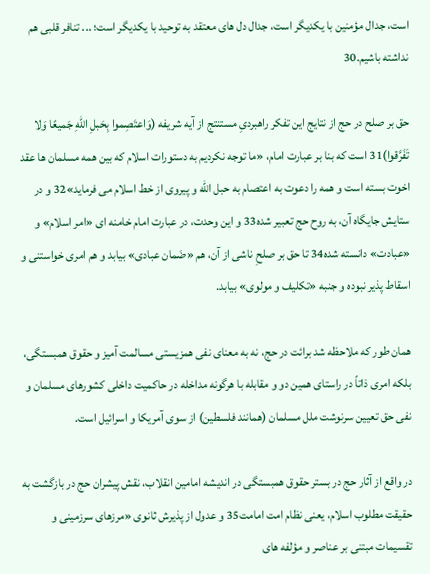است، جدال مؤمنین با یکدیگر است، جدال دل های معتقد به توحید با یکدیگر است؛ ... تنافر قلبی هم نداشته باشیم.30

حق بر صلح در حج از نتایج این تفکر راهبردیِ مستنتج از آیه شریفه (وَاعتَصِموا بِحَبلِ اللهِ جَمیعًا وَلا تَفَرَّقوا)31 است که بنا بر عبارت امام، «ما توجه نکردیم به دستورات اسلام که بین همه مسلمان ها عقد اخوت بسته است و همه را دعوت به اعتصام به حبل الله و پیروى از خط اسلام مى فرماید»32 و در ستایش جایگاه آن، به روح حج تعبیر شده33 و این وحدت، در عبارت امام خامنه ای «امر اسلام» و «عبادت» دانسته شده34 تا حق بر صلحِ ناشی از آن، هم «ضَمان عبادی» بیابد و هم امری خواستنی و اسقاط پذیر نبوده و جنبه «تکلیف و مولوی» بیابد.

همان طور که ملاحظه شد برائت در حج، نه به معنای نفی همزیستی مسالمت آمیز و حقوق همبستگی، بلکه امری ذاتاً در راستای همین دو و مقابله با هرگونه مداخله در حاکمیت داخلی کشورهای مسلمان و نفی حق تعیین سرنوشت ملل مسلمان (همانند فلسطین) از سوی آمریکا و اسرائیل است.

در واقع از آثار حج در بستر حقوق همبستگی در اندیشه امامین انقلاب، نقش پیشران حج در بازگشت به حقیقت مطلوب اسلام، یعنی نظام امت امامت35 و عدول از پذیرش ثانوی «مرزهای سرزمینی و تقسیمات مبتنی بر عناصر و مؤلفه های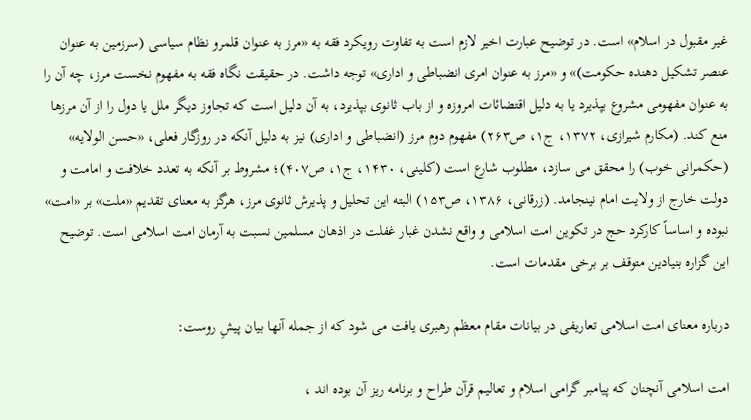غیر مقبول در اسلام» است. در توضیح عبارت اخیر لازم است به تفاوت رویکرد فقه به «مرز به عنوان قلمرو نظام سیاسی (سرزمین به عنوان عنصر تشکیل دهنده حکومت)» و «مرز به عنوان امری انضباطی و اداری» توجه داشت. در حقیقت نگاه فقه به مفهوم نخست مرز، چه آن را به عنوان مفهومی مشروع بپذیرد یا به دلیل اقتضائات امروزه و از باب ثانوی بپذیرد، به آن دلیل است که تجاوز دیگر ملل یا دول را از آن مرزها منع کند. (مکارم شیرازی، ۱۳۷۲، ج۱، ص۲۶۳) مفهوم دوم مرز (انضباطی و اداری) نیز به دلیل آنکه در روزگار فعلی، «حسن الولایه» (حکمرانی خوب) را محقق می سازد، مطلوب شارع است (کلینی، ۱۴۳۰، ج۱، ص۴۰۷)؛ مشروط بر آنکه به تعدد خلافت و امامت و دولت خارج از ولایت امام نینجامد. (زرقانی، ۱۳۸۶، ص۱۵۳) البته این تحلیل و پذیرش ثانوی مرز، هرگز به معنای تقدیم «ملت» بر «امت» نبوده و اساساً کارکرد حج در تکوین امت اسلامی و واقع نشدن غبار غفلت در اذهان مسلمین نسبت به آرمان امت اسلامی است. توضیح این گزاره بنیادین متوقف بر برخی مقدمات است.

درباره معنای امت اسلامی تعاریفی در بیانات مقام معظم رهبری یافت می شود که از جمله آنها بیان پیشِ روست:

امت اسلامی آنچنان که پیامبر گرامی اسلام و تعالیم قرآن طراح و برنامه ریز آن بوده اند ،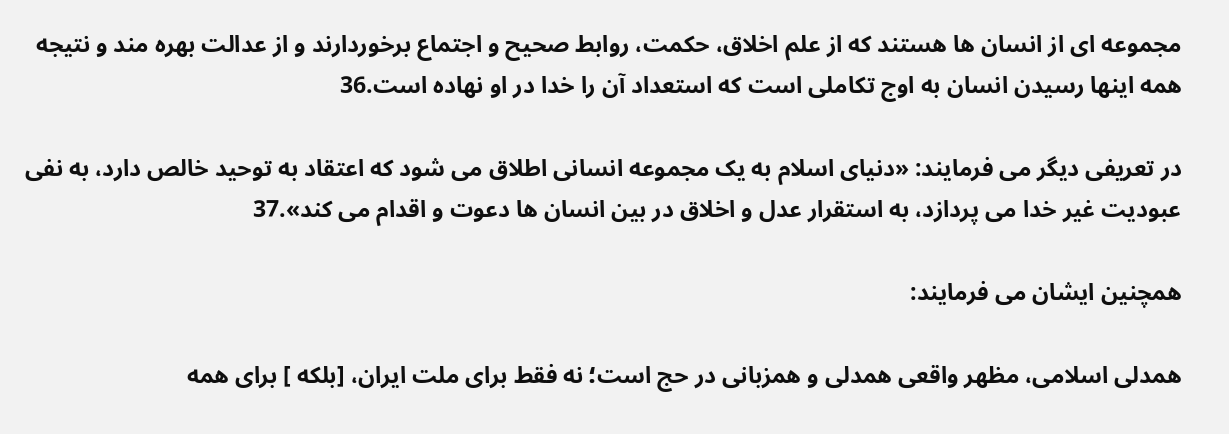مجموعه ای از انسان ها هستند که از علم اخلاق، حکمت، روابط صحیح و اجتماع برخوردارند و از عدالت بهره مند و نتیجه همه اینها رسیدن انسان به اوج تکاملی است که استعداد آن را خدا در او نهاده است.36

در تعریفی دیگر می فرمایند: «دنیای اسلام به یک مجموعه انسانی اطلاق می شود که اعتقاد به توحید خالص دارد، به نفی عبودیت غیر خدا می پردازد، به استقرار عدل و اخلاق در بین انسان ها دعوت و اقدام می کند».37

همچنین ایشان می فرمایند:

همدلی اسلامی، مظهر واقعی همدلی و همزبانی در حج است؛ نه فقط برای ملت ایران، [بلکه ] برای همه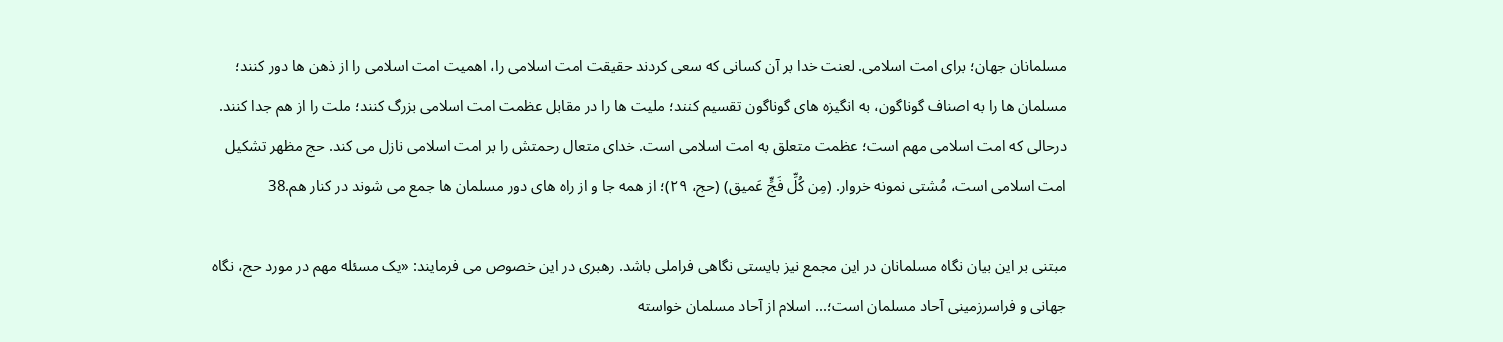مسلمانان جهان؛ برای امت اسلامی. لعنت خدا بر آن کسانی که سعی کردند حقیقت امت اسلامی را، اهمیت امت اسلامی را از ذهن ها دور کنند؛ مسلمان ها را به اصناف گوناگون، به انگیزه های گوناگون تقسیم کنند؛ ملیت ها را در مقابل عظمت امت اسلامی بزرگ کنند؛ ملت را از هم جدا کنند. درحالی که امت اسلامی مهم است؛ عظمت متعلق به امت اسلامی است. خدای متعال رحمتش را بر امت اسلامی نازل می کند. حج مظهر تشکیل امت اسلامی است، مُشتی نمونه خروار. (مِن کُلِّ فَجٍّ عَمیق) (حج، ۲۹)؛ از همه جا و از راه های دور مسلمان ها جمع می شوند در کنار هم.38

مبتنی بر این بیان نگاه مسلمانان در این مجمع نیز بایستی نگاهی فراملی باشد. رهبری در این خصوص می فرمایند: «یک مسئله مهم در مورد حج، نگاه جهانی و فراسرزمینی آحاد مسلمان است؛... اسلام از آحاد مسلمان خواسته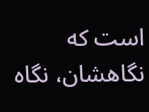است که نگاهشان، نگاه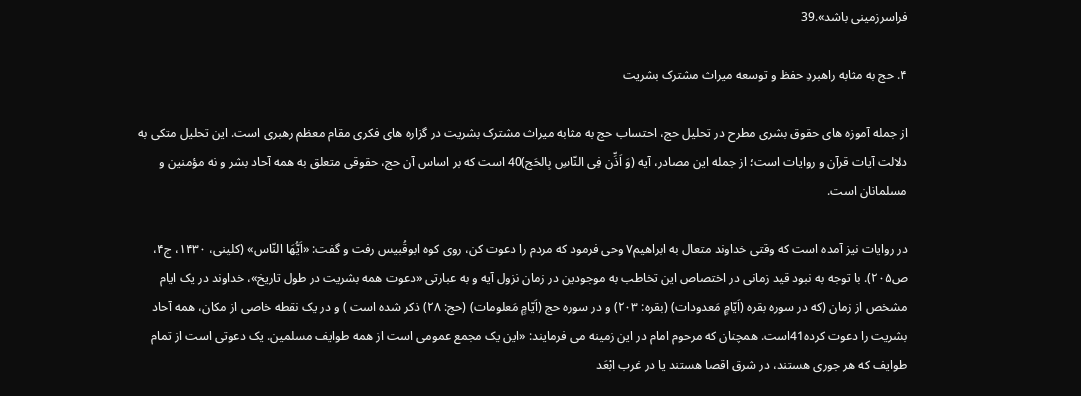فراسرزمینی باشد».39

۴. حج به مثابه راهبردِ حفظ و توسعه میراث مشترک بشریت

از جمله آموزه های حقوق بشری مطرح در تحلیل حج، احتساب حج به مثابه میراث مشترک بشریت در گزاره های فکری مقام معظم رهبری است. این تحلیل متکی به دلالت آیات قرآن و روایات است؛ از جمله این مصادر، آیه (وَ اَذِّن فِی النّاسِ بِالحَج)40 است که بر اساس آن حج، حقوقی متعلق به همه آحاد بشر و نه مؤمنین و مسلمانان است.

در روایات نیز آمده است که وقتی خداوند متعال به ابراهیم۷ وحی فرمود که مردم را دعوت کن، روی کوه ابوقُبیس رفت و گفت: «اَیُّهَا النّاس» (کلینی، ۱۴۳۰، ج۴، ص۲۰۵). با توجه به نبود قید زمانی در اختصاص این تخاطب به موجودین در زمان نزول آیه و به عبارتی «دعوت همه بشریت در طول تاریخ»، خداوند در یک ایام مشخص از زمان (که در سوره بقره (اَیّامٍ مَعدودات) (بقره: ۲۰۳) و در سوره حج (اَیّامٍ مَعلومات) (حج: ۲۸) ذکر شده است ) و در یک نقطه خاصی از مکان، همه آحاد بشریت را دعوت کرده41است. همچنان که مرحوم امام در این زمینه می فرمایند: «این یک مجمع عمومی است از همه طوایف مسلمین. یک دعوتی است از تمام طوایف که هر جوری هستند، در شرق اقصا هستند یا در غرب ابْعَد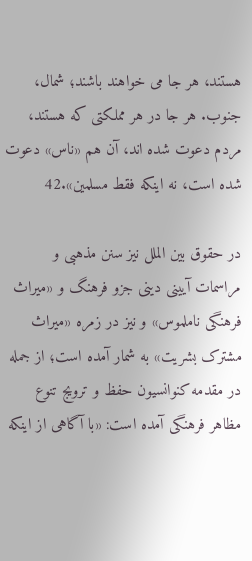هستند، هر جا می خواهند باشند؛ شمال، جنوب. هر جا در هر مملکتی که هستند، مردم دعوت شده اند، آن هم «ناس» دعوت شده است، نه اینکه فقط مسلمین».42

در حقوق بین الملل نیز سنن مذهبی و مراسمات آیینی دینی جزو فرهنگ و «میراث فرهنگی ناملموس» و نیز در زمره «میراث مشترک بشریت» به شمار آمده است؛ از جمله در مقدمه کنوانسیون حفظ و ترویج تنوع مظاهر فرهنگی آمده است: «با آگاهی از اینکه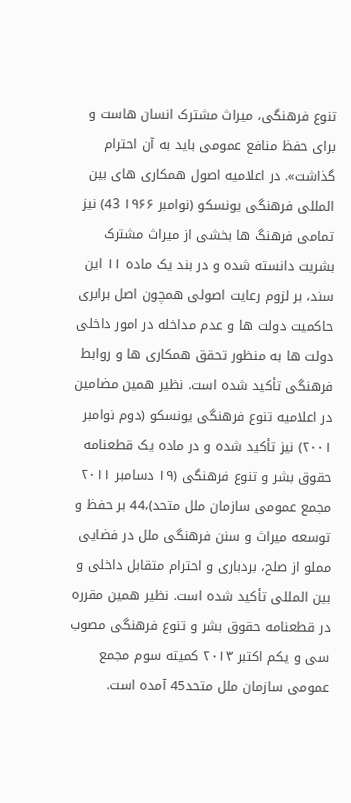تنوع فرهنگی، میراث مشترک انسان هاست و برای حفظ منافع عمومی باید به آن احترام گذاشت». در اعلامیه اصول همکاری های بین المللی فرهنگی یونسکو (نوامبر ۱۹۶۶ 43) نیز تمامی فرهنگ ها بخشی از میراث مشترک بشریت دانسته شده و در بند یک ماده ۱۱ این سند، بر لزوم رعایت اصولی همچون اصل برابری حاکمیت دولت ها و عدم مداخله در امور داخلی دولت ها به منظور تحقق همکاری ها و روابط فرهنگی تأکید شده است. نظیر همین مضامین در اعلامیه تنوع فرهنگی یونسکو (دوم نوامبر ۲۰۰۱) نیز تأکید شده و در ماده یک قطعنامه حقوق بشر و تنوع فرهنگی (۱۹ دسامبر ۲۰۱۱ مجمع عمومی سازمان ملل متحد)،44 بر حفظ و توسعه میراث و سنن فرهنگی ملل در فضایی مملو از صلح، بردباری و احترام متقابل داخلی و بین المللی تأکید شده است. نظیر همین مقرره در قطعنامه حقوق بشر و تنوع فرهنگی مصوب سی و یکم اکتبر ۲۰۱۳ کمیته سوم مجمع عمومی سازمان ملل متحد45 آمده است.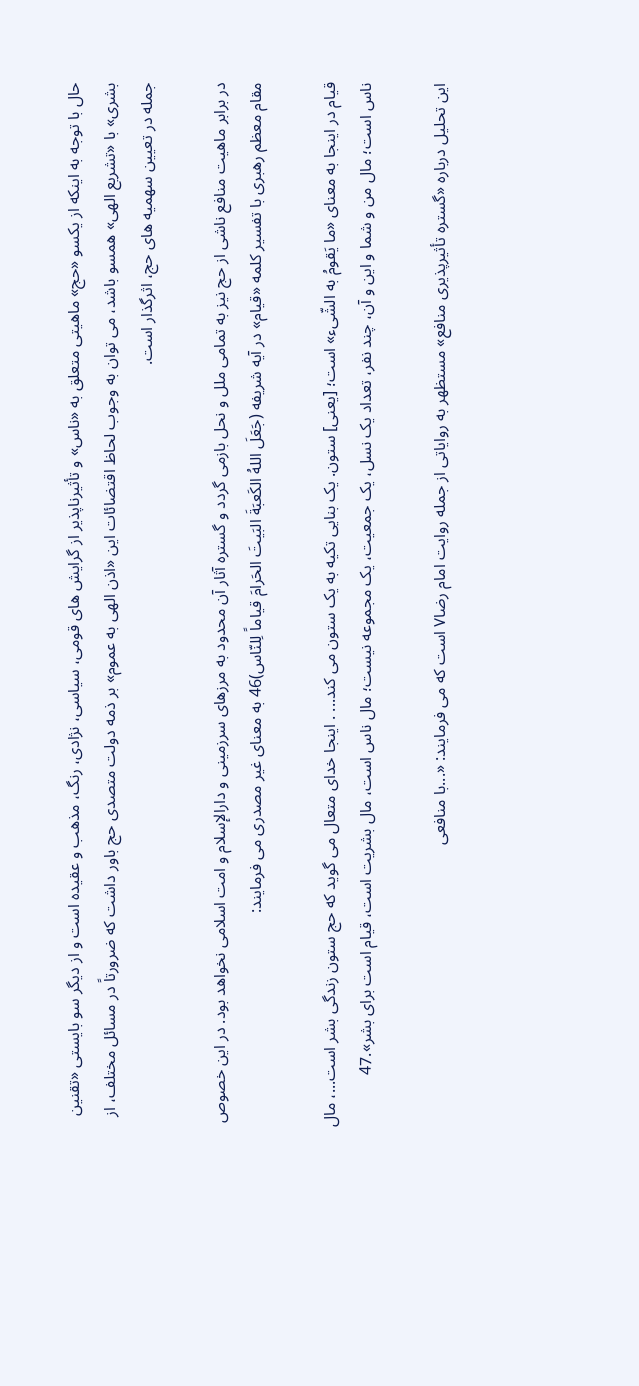حال با توجه به اینکه از یکسو «حج» ماهیتی متعلق به «ناس» و تأثیرناپذیر از گرایش های قومی، سیاسی، نژادی، رنگ، مذهب و عقیده است و از دیگر سو بایستی «تقنین بشری» با «تشریع الهی» همسو باشد، می توان به وجوب لحاظ اقتضائات این «اذن الهی به عموم» بر ذمه دولت متصدی حج باور داشت که ضرورتاً در مسائل مختلف، از جمله در تعیین سهمیه های حج، اثرگذار است.

در برابر ماهیت منافع ناشی از حج نیز به تمامی ملل و نحل بازمى گردد و گستره آثار آن محدود به مرزهای سرزمینی و دارالإسلام و امت اسلامی نخواهد بود. در این خصوص مقام معظم رهبری با تفسیر کلمه «قیام» در آیه شریفه (جَعَلَ اللهُ الکَعبَةَ البَیتَ الحَرامَ قیاماً لِلنّاس)46 به معنای غیر مصدری می فرمایند:

قیام در اینجا به معنای «ما یَقومُ به الشّیء» است؛ [یعنی] ستون. یک بنایی تکیه به یک ستون می کند... . اینجا خدای متعال می گوید که حج ستون زندگی بشر است...، مال ناس است؛ مال من و شما و این و آن، چند نفر، تعداد یک نسل، یک جمعیت، یک مجموعه نیست؛ مال ناس است، مال بشریت است، قیام است برای بشر».47

این تحلیل درباره «گستره تأثیرپذیری منافع» مستظهر به روایاتی از جمله روایت امام رضا۷ است که مى فرمایند: «...با منافعى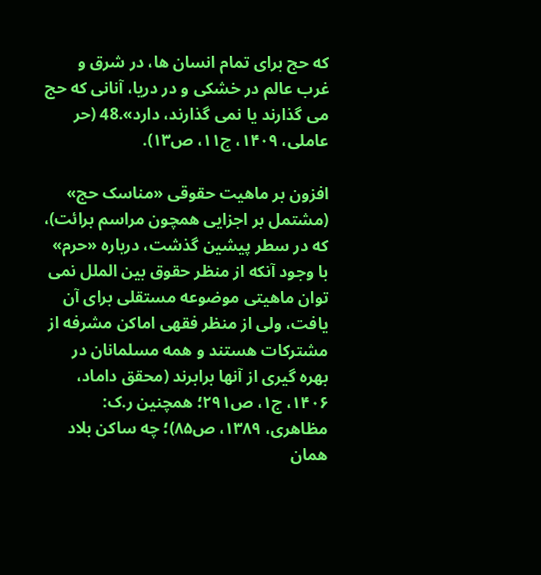که حج براى تمام انسان ها، در شرق و غرب عالم در خشکى و در دریا، آنانى که حج مى گذارند یا نمى گذارند، دارد».48 (حر عاملی، ۱۴۰۹، ج۱۱، ص۱۳).

افزون بر ماهیت حقوقی «مناسک حج» (مشتمل بر اجزایی همچون مراسم برائت)، که در سطر پیشین گذشت، درباره «حرم» با وجود آنکه از منظر حقوق بین الملل نمی توان ماهیتی موضوعه مستقلی برای آن یافت، ولی از منظر فقهی اماکن مشرفه از مشترکات هستند و همه مسلمانان در بهره گیرى از آنها برابرند (محقق داماد، ۱۴۰۶، ج۱، ص۲۹۱؛ همچنین ر.ک: مظاهری، ۱۳۸۹، ص۸۵)؛ چه ساکن بلاد همان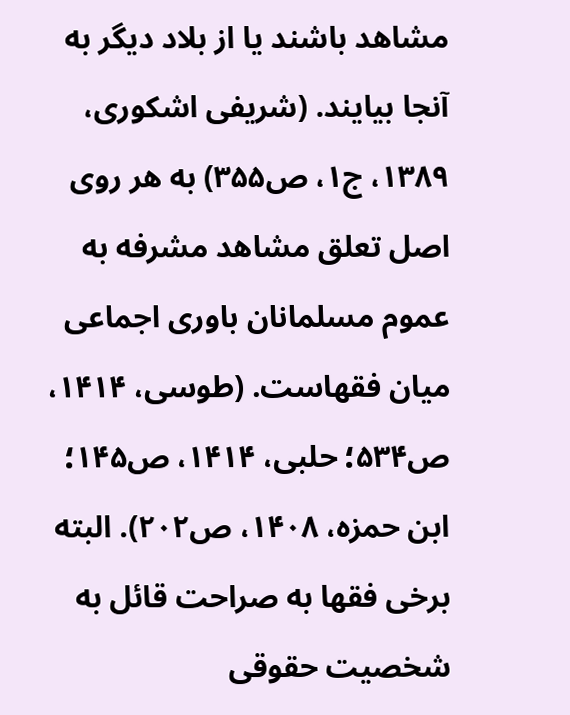مشاهد باشند یا از بلاد دیگر به آنجا بیایند. (شریفی اشکوری، ۱۳۸۹، ج۱، ص۳۵۵) به هر روی اصل تعلق مشاهد مشرفه به عموم مسلمانان باوری اجماعی میان فقهاست. (طوسی، ۱۴۱۴، ص۵۳۴؛ حلبی، ۱۴۱۴، ص۱۴۵؛ ابن حمزه، ۱۴۰۸، ص۲۰۲). البته برخی فقها به صراحت قائل به شخصیت حقوقی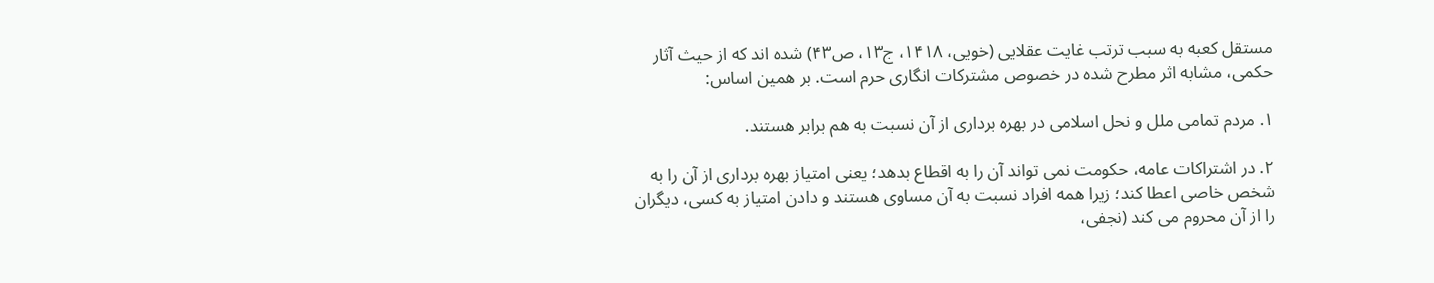مستقل کعبه به سبب ترتب غایت عقلایی (خویی، ۱۴۱۸، ج۱۳، ص۴۳) شده اند که از حیث آثار حکمی، مشابه اثر مطرح شده در خصوص مشترکات انگاری حرم است. بر همین اساس:

۱. مردم تمامی ملل و نحل اسلامی در بهره برداری از آن نسبت به هم برابر هستند.

۲. در اشتراکات عامه، حکومت نمی تواند آن را به اقطاع بدهد؛ یعنی امتیاز بهره برداری از آن را به شخص خاصی اعطا کند؛ زیرا همه افراد نسبت به آن مساوی هستند و دادن امتیاز به کسی، دیگران را از آن محروم می کند (نجفی،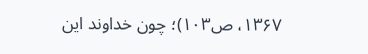۱۳۶۷، ص۱۰۳)؛ چون خداوند این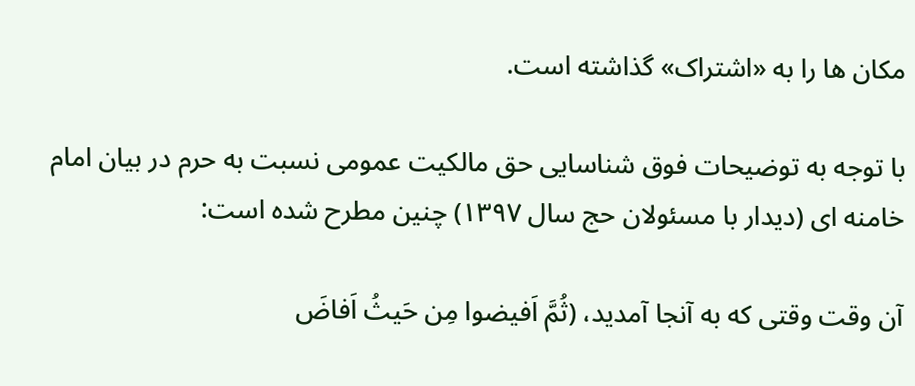مکان ها را به «اشتراک» گذاشته است.

با توجه به توضیحات فوق شناسایی حق مالکیت عمومی نسبت به حرم در بیان امام خامنه ای (دیدار با مسئولان حج سال ۱۳۹۷) چنین مطرح شده است:

آن وقت وقتی که به آنجا آمدید، (ثُمَّ اَفیضوا مِن حَیثُ اَفاضَ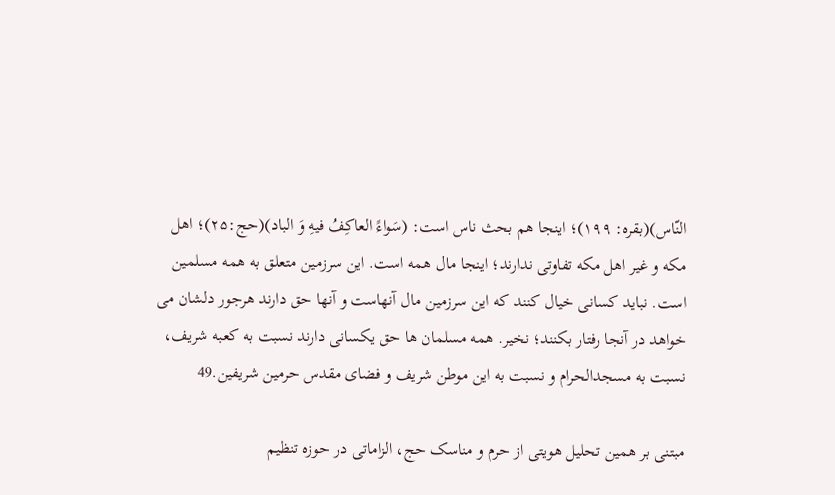النّاس)(بقره: ۱۹۹)؛ اینجا هم بحث ناس است: (سَواءً العاکِفُ فیهِ وَ الباد)(حج:۲۵)؛ اهل مکه و غیر اهل مکه تفاوتی ندارند؛ اینجا مال همه است. این سرزمین متعلق به همه مسلمین است. نباید کسانی خیال کنند که این سرزمین مال آنهاست و آنها حق دارند هرجور دلشان می خواهد در آنجا رفتار بکنند؛ نخیر. همه مسلمان ها حق یکسانی دارند نسبت به کعبه شریف، نسبت به مسجدالحرام و نسبت به این موطن شریف و فضای مقدس حرمین شریفین.49

مبتنی بر همین تحلیل هویتی از حرم و مناسک حج، الزاماتی در حوزه تنظیم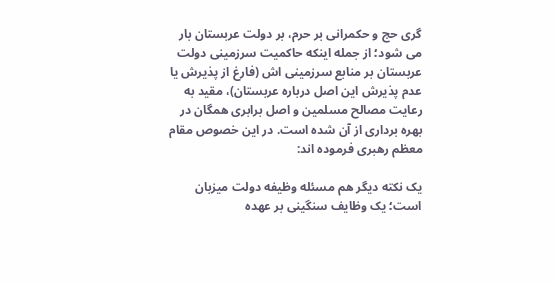گری حج و حکمرانی بر حرم، بر دولت عربستان بار می شود؛ از جمله اینکه حاکمیت سرزمینی دولت عربستان بر منابع سرزمینی اش (فارغ از پذیرش یا عدم پذیرش این اصل درباره عربستان)، مقید به رعایت مصالح مسلمین و اصل برابری همگان در بهره برداری از آن شده است. در این خصوص مقام معظم رهبری فرموده اند:

یک نکته دیگر هم مسئله وظیفه دولت میزبان است؛ یک وظایف سنگینی بر عهده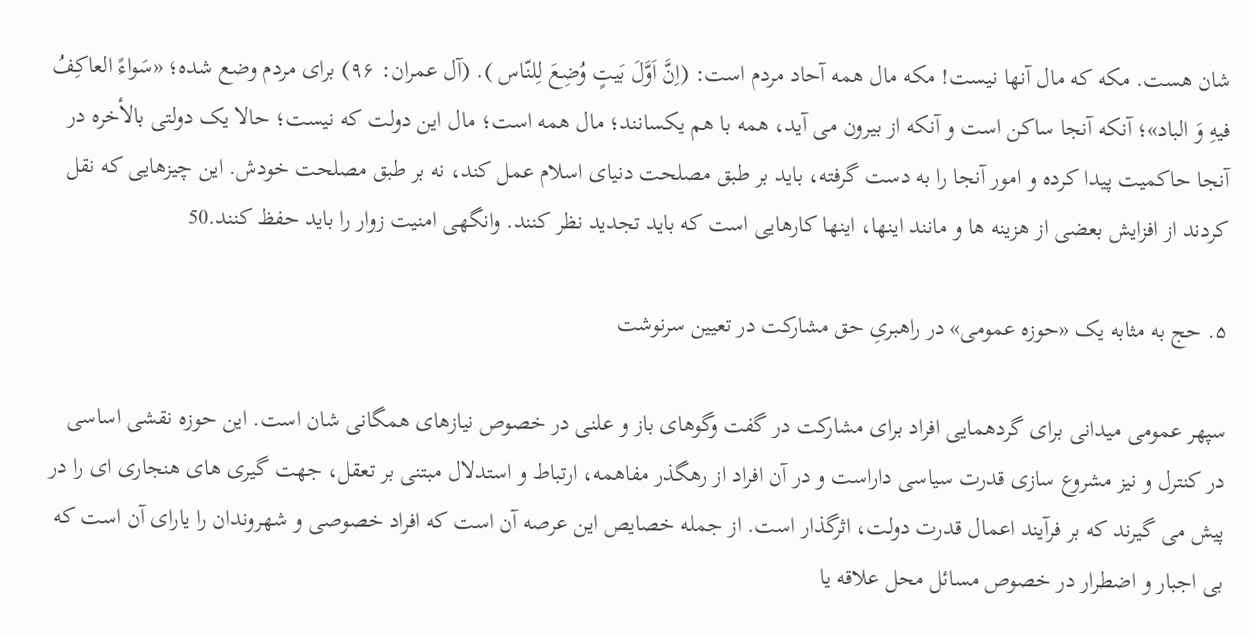شان هست. مکه که مال آنها نیست! مکه مال همه آحاد مردم است: (اِنَّ اَوَّلَ بَیتٍ وُضِعَ لِلنّاس ). (آل عمران: ۹۶) برای مردم وضع شده؛ «سَواءً العاکِفُ فیهِ وَ الباد»؛ آنکه آنجا ساکن است و آنکه از بیرون می آید، همه با هم یکسانند؛ مال همه است؛ مال این دولت که نیست؛ حالا یک دولتی بالأخره در آنجا حاکمیت پیدا کرده و امور آنجا را به دست گرفته، باید بر طبق مصلحت دنیای اسلام عمل کند، نه بر طبق مصلحت خودش. این چیزهایی که نقل کردند از افزایش بعضی از هزینه ها و مانند اینها، اینها کارهایی است که باید تجدید نظر کنند. وانگهی امنیت زوار را باید حفظ کنند.50

۵. حج به مثابه یک «حوزه عمومی» در راهبریِ حق مشارکت در تعیین سرنوشت

سپهر عمومی میدانی برای گردهمایی افراد برای مشارکت در گفت وگوهای باز و علنی در خصوص نیازهای همگانی شان است. این حوزه نقشی اساسی در کنترل و نیز مشروع سازی قدرت سیاسی داراست و در آن افراد از رهگذر مفاهمه، ارتباط و استدلال مبتنی بر تعقل، جهت گیری های هنجاری ای را در پیش می گیرند که بر فرآیند اعمال قدرت دولت، اثرگذار است. از جمله خصایص این عرصه آن است که افراد خصوصی و شهروندان را یارای آن است که بی اجبار و اضطرار در خصوص مسائل محل علاقه یا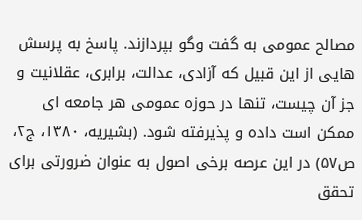مصالح عمومی به گفت وگو بپردازند. پاسخ به پرسش هایی از این قبیل که آزادی، عدالت، برابری، عقلانیت و جز آن چیست، تنها در حوزه عمومی هر جامعه ای ممکن است داده و پذیرفته شود. (بشیریه، ۱۳۸۰، ج۲، ص۵۷) در این عرصه برخی اصول به عنوان ضرورتی برای تحقق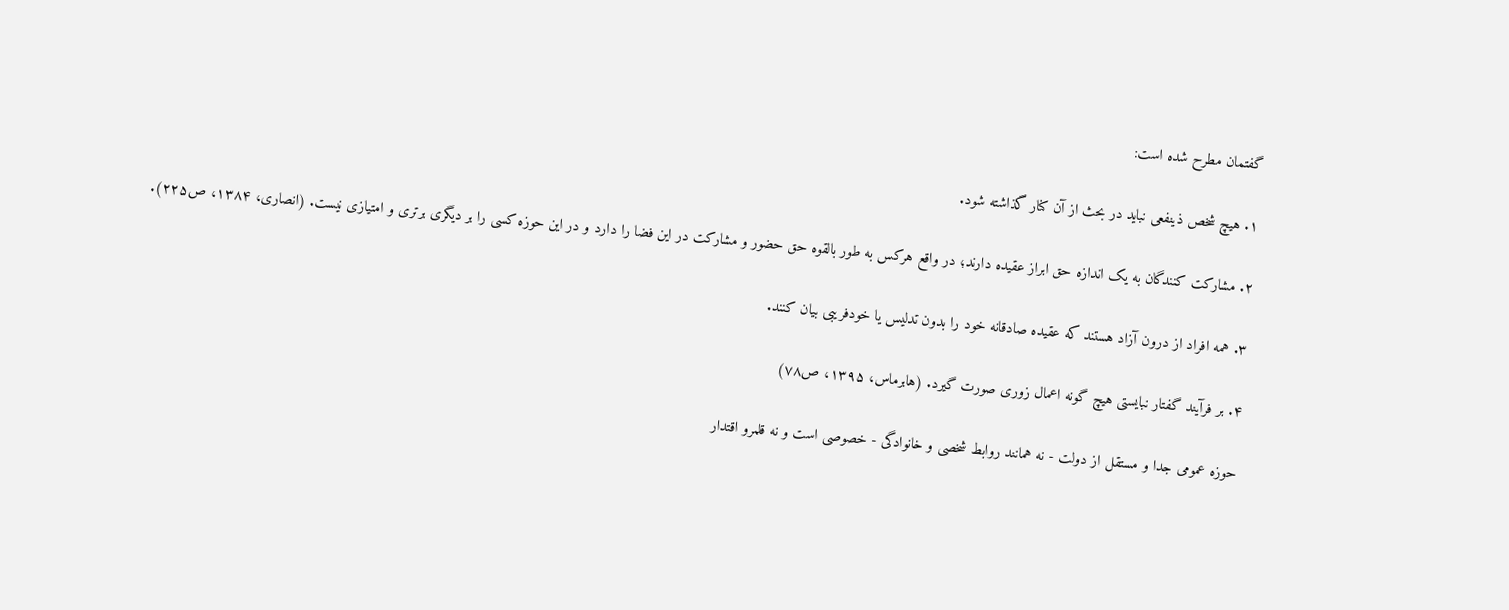گفتمان مطرح شده است:

۱. هیچ شخص ذینفعی نباید در بحث از آن کنار گذاشته شود.

۲. مشارکت کنندگان به یک اندازه حق ابراز عقیده دارند؛ در واقع هرکس به طور بالقوه حق حضور و مشارکت در این فضا را دارد و در این حوزه کسی را بر دیگری برتری و امتیازی نیست. (انصاری، ۱۳۸۴، ص۲۲۵).

۳. همه افراد از درون آزاد هستند که عقیده صادقانه خود را بدون تدلیس یا خودفریبی بیان کنند.

۴. بر فرآیند گفتار نبایستی هیچ گونه اعمال زوری صورت گیرد. (هابرماس، ۱۳۹۵، ص۷۸)

حوزه عمومی جدا و مستقل از دولت - نه همانند روابط شخصی و خانوادگی - خصوصی است و نه قلمرو اقتدار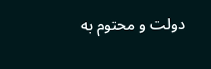دولت و محتوم به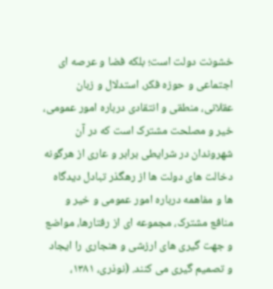خشونت دولت است؛ بلکه فضا و عرصه ای اجتماعی و حوزه فکر، استدلال و زبان عقلانی، منطقی و انتقادی درباره امور عمومی، خیر و مصلحت مشترک است که در آن شهروندان در شرایطی برابر و عاری از هرگونه دخالت های دولت ها از رهگذر تبادل دیدگاه ها و مفاهمه درباره امور عمومی و خیر و منافع مشترک، مجموعه ای از رفتارها، مواضع و جهت گیری های ارزشی و هنجاری را ایجاد و تصمیم گیری می کنند. (نوذری، ۱۳۸۱،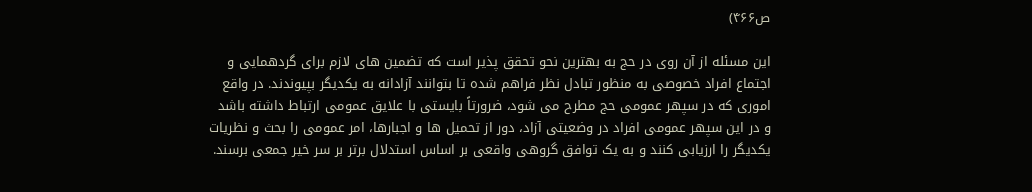ص۴۶۶)

این مسئله از آن روی در حج به بهترین نحو تحقق پذیر است که تضمین های لازم برای گردهمایی و اجتماع افراد خصوصی به منظور تبادل نظر فراهم شده تا بتوانند آزادانه به یکدیگر بپیوندند. در واقع اموری که در سپهر عمومی حج مطرح می شود، ضرورتاً بایستی با علایق عمومی ارتباط داشته باشد و در این سپهر عمومی افراد در وضعیتی آزاد، دور از تحمیل ها و اجبارها، امر عمومی را بحث و نظریات یکدیگر را ارزیابی کنند و به یک توافق گروهی واقعی بر اساس استدلال برتر بر سر خیر جمعی برسند.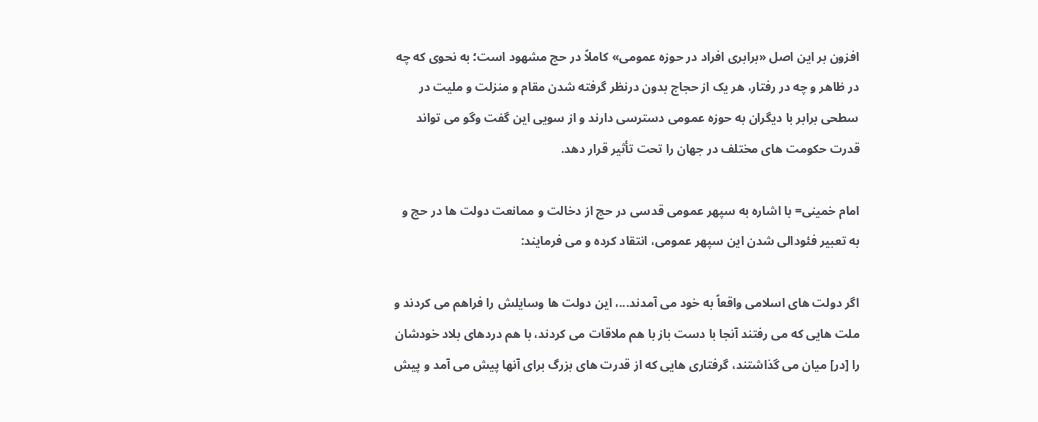افزون بر این اصل «برابری افراد در حوزه عمومی» کاملاً در حج مشهود است؛ به نحوی که چه در ظاهر و چه در رفتار، هر یک از حجاج بدون درنظر گرفته شدن مقام و منزلت و ملیت در سطحی برابر با دیگران به حوزه عمومی دسترسی دارند و از سویی این گفت وگو می تواند قدرت حکومت های مختلف در جهان را تحت تأثیر قرار دهد.

امام خمینی= با اشاره به سپهر عمومی قدسی در حج از دخالت و ممانعت دولت ها در حج و به تعبیر فئودالی شدن این سپهر عمومی، انتقاد کرده و می فرمایند:

اگر دولت های اسلامی واقعاً به خود می آمدند...، این دولت ها وسایلش را فراهم می کردند و ملت هایی که می رفتند آنجا با دست باز با هم ملاقات می کردند، با هم دردهای بلاد خودشان را [در] میان می گذاشتند، گرفتاری هایی که از قدرت های بزرگ برای آنها پیش می آمد و پیش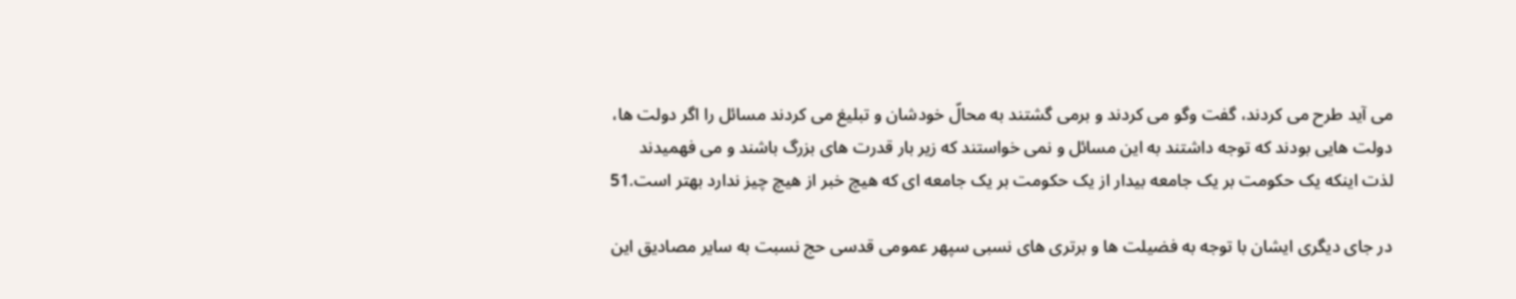می آید طرح می کردند، گفت وگو می کردند و برمی گشتند به محالّ خودشان و تبلیغ می کردند مسائل را اگر دولت ها، دولت هایی بودند که توجه داشتند به این مسائل و نمی خواستند که زیر بار قدرت های بزرگ باشند و می فهمیدند لذت اینکه یک حکومت بر یک جامعه بیدار از یک حکومت بر یک جامعه ای که هیچ خبر از هیچ چیز ندارد بهتر است.51

در جای دیگری ایشان با توجه به فضیلت ها و برتری های نسبی سپهر عمومی قدسی حج نسبت به سایر مصادیق این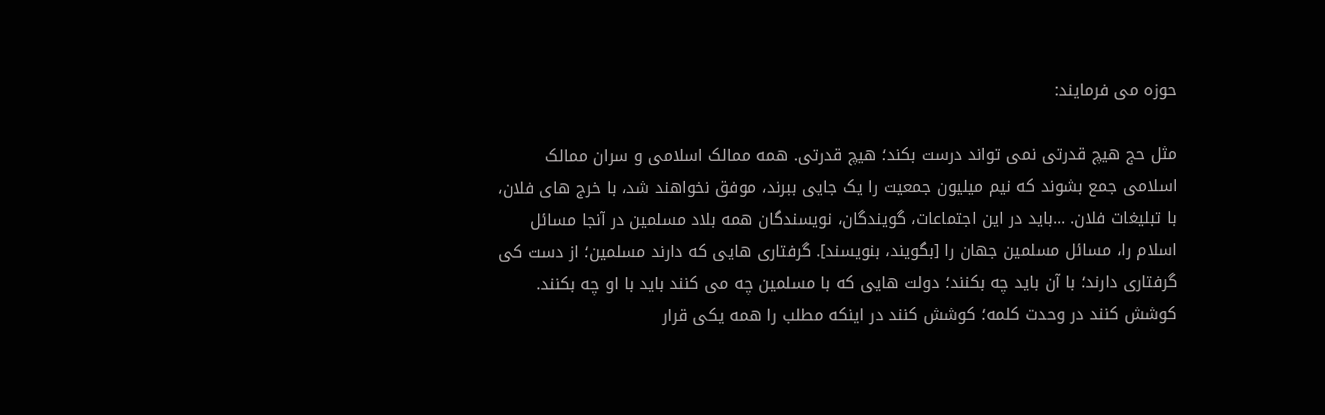حوزه می فرمایند:

مثل حج هیچ قدرتی نمی تواند درست بکند؛ هیچ قدرتی. همه ممالک اسلامی و سران ممالک اسلامی جمع بشوند که نیم میلیون جمعیت را یک جایی ببرند، موفق نخواهند شد، با خرج های فلان، با تبلیغات فلان. ...باید در این اجتماعات، گویندگان، نویسندگان همه بلاد مسلمین در آنجا مسائل اسلام را، مسائل مسلمین جهان را [بگویند، بنویسند]. گرفتاری هایی که دارند مسلمین؛ از دست کی گرفتاری دارند؛ با آن باید چه بکنند؛ دولت هایی که با مسلمین چه می کنند باید با او چه بکنند. کوشش کنند در وحدت کلمه؛ کوشش کنند در اینکه مطلب را همه یکی قرار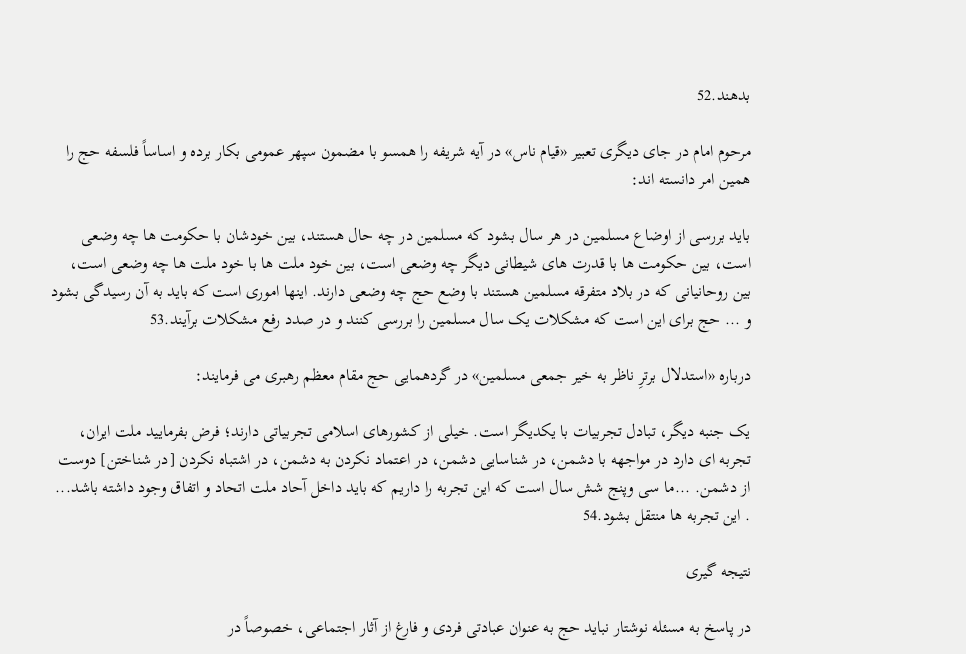بدهند.52

مرحوم امام در جای دیگری تعبیر «قیام ناس» در آیه شریفه را همسو با مضمون سپهر عمومی بکار برده و اساساً فلسفه حج را همین امر دانسته اند:

باید بررسی از اوضاع مسلمین در هر سال بشود که مسلمین در چه حال هستند، بین خودشان با حکومت ها چه وضعی است، بین حکومت ها با قدرت های شیطانی دیگر چه وضعی است، بین خود ملت ها با خود ملت ها چه وضعی است، بین روحانیانی که در بلاد متفرقه مسلمین هستند با وضع حج چه وضعی دارند. اینها اموری است که باید به آن رسیدگی بشود و ... حج برای این است که مشکلات یک سال مسلمین را بررسی کنند و در صدد رفع مشکلات برآیند.53

درباره «استدلال برترِ ناظر به خیر جمعی مسلمین» در گردهمایی حج مقام معظم رهبری می فرمایند:

یک جنبه دیگر، تبادل تجربیات با یکدیگر است. خیلی از کشورهای اسلامی تجربیاتى دارند؛ فرض بفرمایید ملت ایران، تجربه ای دارد در مواجهه با دشمن، در شناسایی دشمن، در اعتماد نکردن به دشمن، در اشتباه نکردن [در شناختن] دوست از دشمن. ...ما سی وپنج شش سال است که این تجربه را داریم که باید داخل آحاد ملت اتحاد و اتفاق وجود داشته باشد... . این تجربه ها منتقل بشود.54

نتیجه گیری

در پاسخ به مسئله نوشتار نباید حج به عنوان عبادتی فردی و فارغ از آثار اجتماعی، خصوصاً در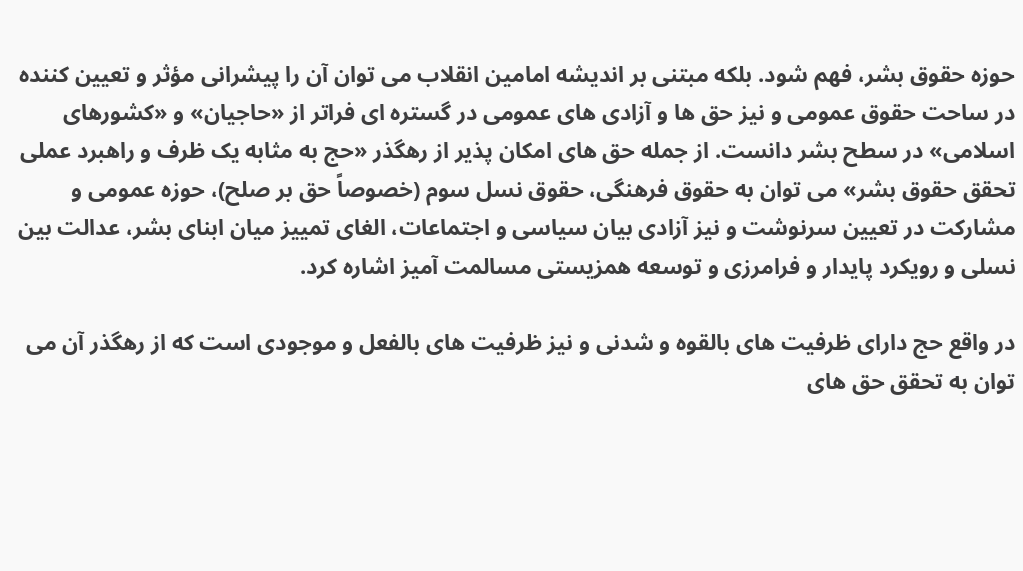حوزه حقوق بشر، فهم شود. بلکه مبتنی بر اندیشه امامین انقلاب می توان آن را پیشرانی مؤثر و تعیین کننده در ساحت حقوق عمومی و نیز حق ها و آزادی های عمومی در گستره ای فراتر از «حاجیان» و «کشورهای اسلامی» در سطح بشر دانست. از جمله حق های امکان پذیر از رهگذر «حج به مثابه یک ظرف و راهبرد عملی تحقق حقوق بشر» می توان به حقوق فرهنگی، حقوق نسل سوم (خصوصاً حق بر صلح)، حوزه عمومی و مشارکت در تعیین سرنوشت و نیز آزادی بیان سیاسی و اجتماعات، الغای تمییز میان ابناى بشر، عدالت بین نسلی و رویکرد پایدار و فرامرزی و توسعه همزیستی مسالمت آمیز اشاره کرد.

در واقع حج دارای ظرفیت های بالقوه و شدنی و نیز ظرفیت های بالفعل و موجودی است که از رهگذر آن می توان به تحقق حق های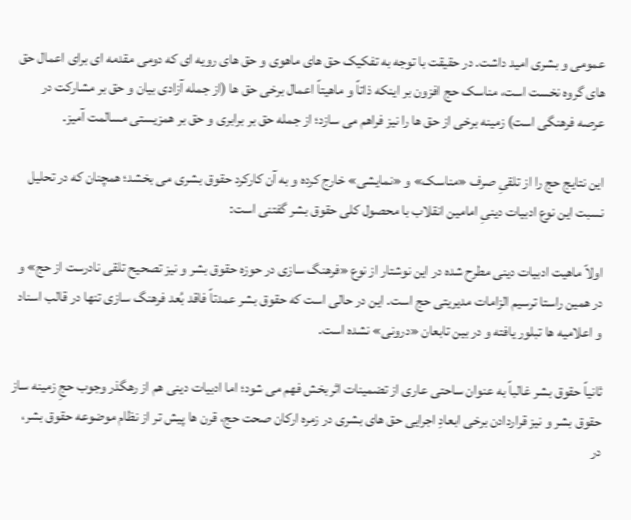عمومی و بشری امید داشت. در حقیقت با توجه به تفکیک حق های ماهوی و حق های رویه ای که دومی مقدمه ای برای اعمال حق های گروه نخست است، مناسک حج افزون بر اینکه ذاتاً و ماهیتاً اعمال برخی حق ها (از جمله آزادی بیان و حق بر مشارکت در عرصه فرهنگی است) زمینه برخی از حق ها را نیز فراهم می سازد؛ از جمله حق بر برابری و حق بر همزیستی مسالمت آمیز.

این نتایج حج را از تلقیِ صرف «مناسک» و «نمایشی» خارج کرده و به آن کارکرد حقوق بشری می بخشد؛ همچنان که در تحلیل نسبت این نوع ادبیات دینیِ امامین انقلاب با محصول کلی حقوق بشر گفتنی است:

اولاً ماهیت ادبیات دینی مطرح شده در این نوشتار از نوع «فرهنگ سازی در حوزه حقوق بشر و نیز تصحیح تلقی نادرست از حج» و در همین راستا ترسیم الزامات مدیریتی حج است. این در حالی است که حقوق بشر عمدتاً فاقد بُعد فرهنگ سازی تنها در قالب اسناد و اعلامیه ها تبلور یافته و در بین تابعان «درونی» نشده است.

ثانیاً حقوق بشر غالباً به عنوان ساحتی عاری از تضمینات اثربخش فهم می شود؛ اما ادبیات دینی هم از رهگذر وجوب حجِ زمینه ساز حقوق بشر و نیز قراردادن برخی ابعادِ اجرایی حق های بشری در زمره ارکان صحت حج، قرن ها پیش تر از نظام موضوعه حقوق بشر، در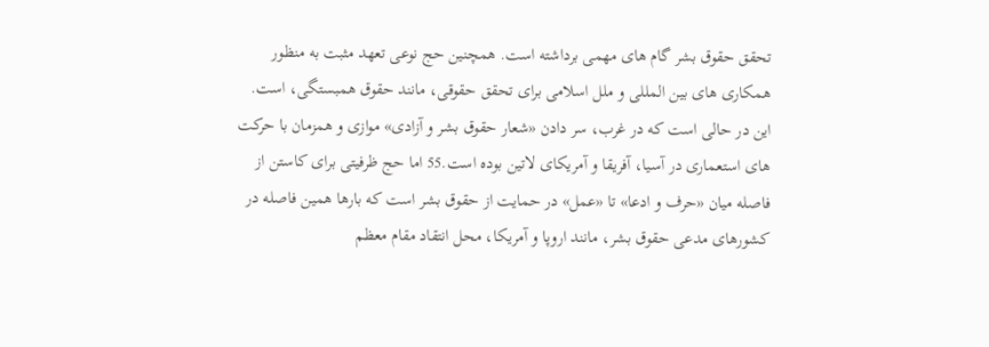تحقق حقوق بشر گام های مهمی برداشته است. همچنین حج نوعی تعهد مثبت به منظور همکاری های بین المللی و ملل اسلامی برای تحقق حقوقی، مانند حقوق همبستگی، است. این در حالی است که در غرب، سر دادن «شعار حقوق بشر و آزادی» موازی و همزمان با حرکت های استعماری در آسیا، آفریقا و آمریکای لاتین بوده است.55 اما حج ظرفیتی برای کاستن از فاصله میان «حرف و ادعا» تا «عمل» در حمایت از حقوق بشر است که بارها همین فاصله در کشورهای مدعی حقوق بشر، مانند اروپا و آمریکا، محل انتقاد مقام معظم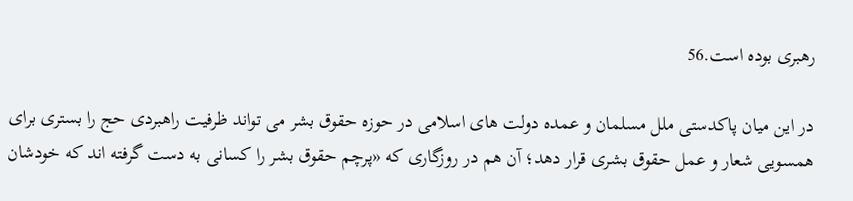رهبری بوده است.56

در این میان پاکدستی ملل مسلمان و عمده دولت های اسلامی در حوزه حقوق بشر می تواند ظرفیت راهبردی حج را بستری برای همسویی شعار و عمل حقوق بشری قرار دهد؛ آن هم در روزگاری که «پرچم حقوق بشر را کسانی به دست گرفته اند که خودشان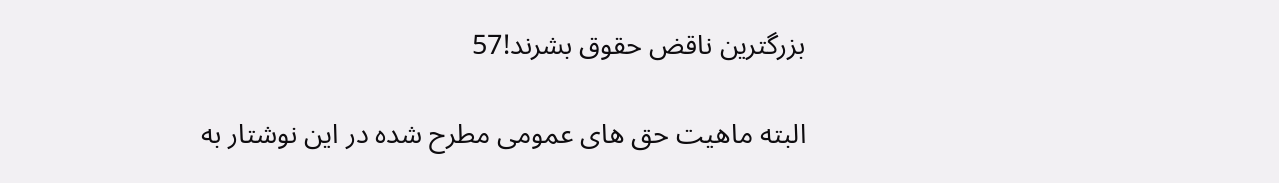بزرگترین ناقض حقوق بشرند!57

البته ماهیت حق های عمومی مطرح شده در این نوشتار به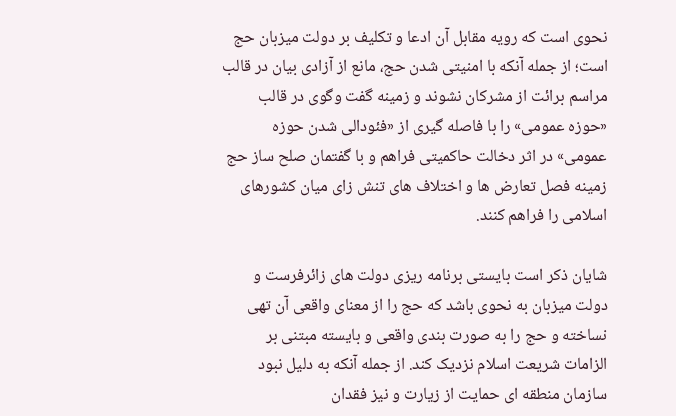نحوی است که رویه مقابل آن ادعا و تکلیف بر دولت میزبان حج است؛ از جمله آنکه با امنیتی شدن حج، مانع از آزادی بیان در قالب مراسم برائت از مشرکان نشوند و زمینه گفت وگوی در قالب «حوزه عمومی» را با فاصله گیری از «فئودالی شدن حوزه عمومی» در اثر دخالت حاکمیتی فراهم و با گفتمان صلح ساز حج زمینه فصل تعارض ها و اختلاف های تنش زای میان کشورهای اسلامی را فراهم کنند.

شایان ذکر است بایستی برنامه ریزی دولت های زائرفرست و دولت میزبان به نحوی باشد که حج را از معنای واقعی آن تهی نساخته و حج را به صورت بندی واقعی و بایسته مبتنی بر الزامات شریعت اسلام نزدیک کند. از جمله آنکه به دلیل نبود سازمان منطقه ای حمایت از زیارت و نیز فقدان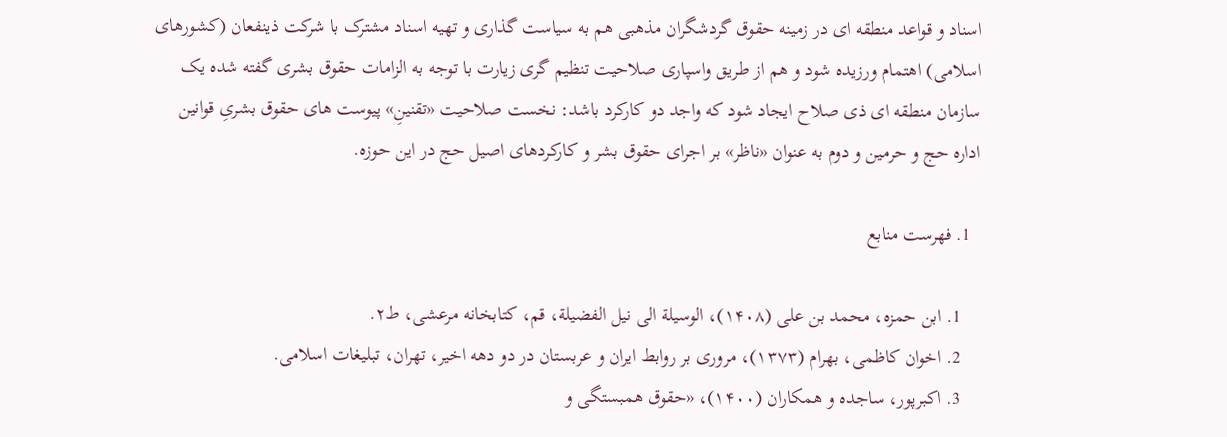اسناد و قواعد منطقه ای در زمینه حقوق گردشگران مذهبی هم به سیاست گذاری و تهیه اسناد مشترک با شرکت ذینفعان (کشورهای اسلامی) اهتمام ورزیده شود و هم از طریق واسپاری صلاحیت تنظیم گری زیارت با توجه به الزامات حقوق بشری گفته شده یک سازمان منطقه ای ذی صلاح ایجاد شود که واجد دو کارکرد باشد: نخست صلاحیت «تقنینِ» پیوست های حقوق بشریِ قوانین اداره حج و حرمین و دوم به عنوان «ناظر» بر اجرای حقوق بشر و کارکردهای اصیل حج در این حوزه.

  1. فهرست منابع

    1. ابن حمزه، محمد بن علی (۱۴۰۸)، الوسیلة الى نیل الفضیلة، قم، کتابخانه مرعشی، ط۲.
    2. اخوان کاظمی، بهرام (۱۳۷۳)، مروری بر روابط ایران و عربستان در دو دهه اخیر، تهران، تبلیغات اسلامی.
    3. اکبرپور، ساجده و همکاران (۱۴۰۰)، «حقوق همبستگی و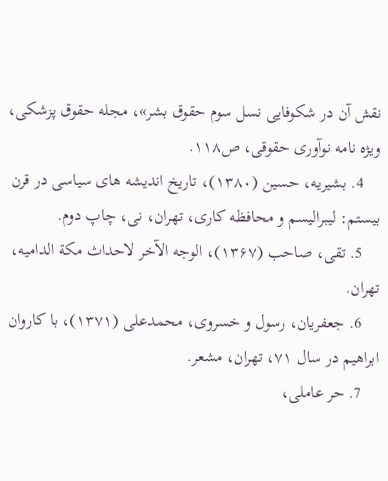نقش آن در شکوفایی نسل سوم حقوق بشر»، مجله حقوق پزشکی، ویژه نامه نوآوری حقوقی، ص۱۱۸.
    4. بشیریه، حسین (۱۳۸۰)، تاریخ اندیشه های سیاسی در قرن بیستم: لیبرالیسم و محافظه کاری، تهران، نی، چاپ دوم.
    5. تقی، صاحب (۱۳۶۷)، الوجه الآخر لاحداث مکة الدامیه، تهران.
    6. جعفریان، رسول و خسروی، محمدعلی (۱۳۷۱)، با کاروان ابراهیم در سال ۷۱، تهران، مشعر.
    7. حر عاملى،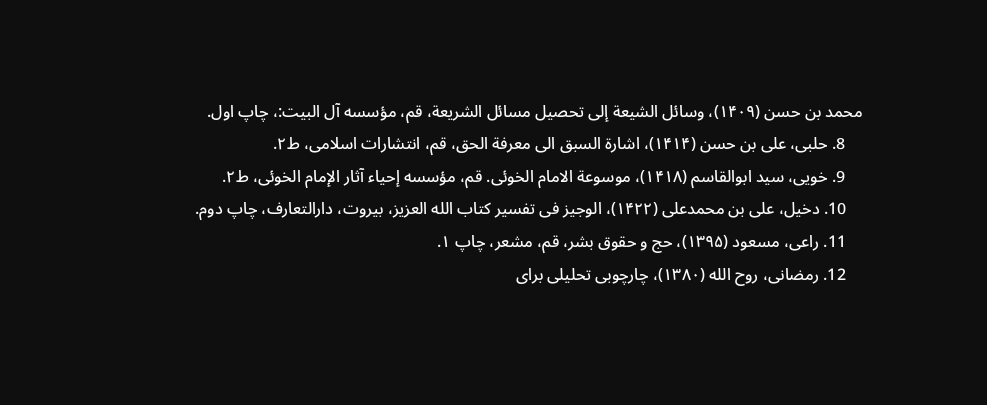محمد بن حسن (۱۴۰۹)، وسائل الشیعة إلی تحصیل مسائل الشریعة، قم، مؤسسه آل البیت:، چاپ اول.
    8. حلبی، علی بن حسن (۱۴۱۴)، اشارة السبق الى معرفة الحق، قم، انتشارات اسلامی، ط۲.
    9. خویی، سید ابوالقاسم (۱۴۱۸)، موسوعة الامام الخوئى. قم، مؤسسه إحیاء آثار الإمام الخوئی، ط۲.
    10. دخیل، علی بن محمدعلی (۱۴۲۲)، الوجیز فی تفسیر کتاب الله العزیز، بیروت، دارالتعارف، چاپ دوم.
    11. راعی، مسعود (۱۳۹۵)، حج و حقوق بشر، قم، مشعر، چاپ ۱.
    12. رمضانی، روح الله (۱۳۸۰)، چارچوبی تحلیلی برای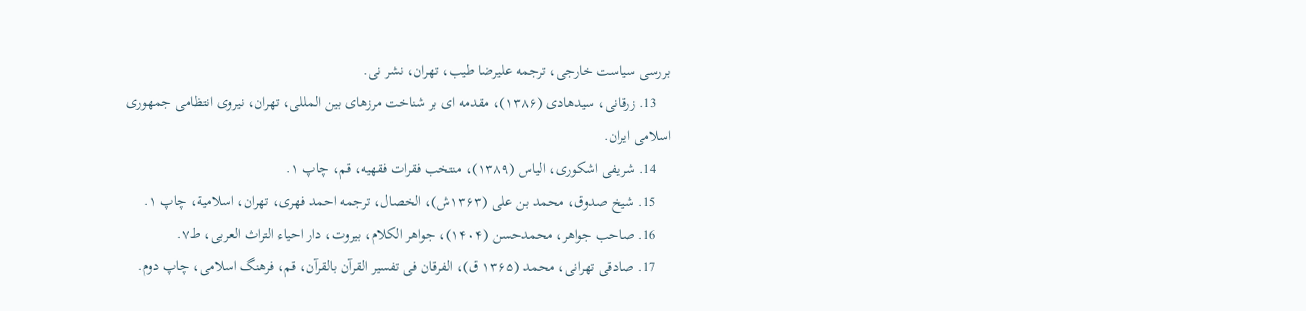بررسی سیاست خارجی، ترجمه علیرضا طیب، تهران، نشر نی.
    13. زرقانی، سیدهادی (۱۳۸۶)، مقدمه ای بر شناخت مرزهای بین المللی، تهران، نیروی انتظامی جمهوری اسلامی ایران.
    14. شریفی اشکوری، الیاس (۱۳۸۹)، منتخب فقرات فقهیه، قم، چاپ ۱.
    15. شیخ صدوق، محمد بن علی (۱۳۶۳ش)، الخصال، ترجمه احمد فهری، تهران، اسلامیة، چاپ ۱.
    16. صاحب جواهر، محمدحسن (۱۴۰۴)، جواهر الکلام، بیروت، دار احیاء التراث العربی، ط۷.
    17. صادقی تهرانی، محمد (۱۳۶۵ ق)، الفرقان فی تفسیر القرآن بالقرآن، قم، فرهنگ اسلامی، چاپ دوم.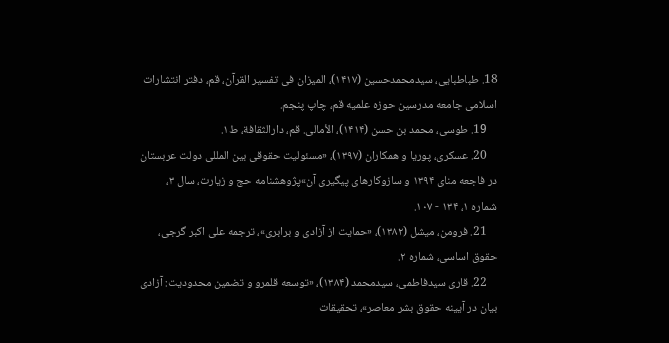18. طباطبایى، سیدمحمدحسین (۱۴۱۷)، المیزان فى تفسیر القرآن، قم، دفتر انتشارات اسلامى جامعه مدرسین حوزه علمیه قم، چاپ پنجم.
    19. طوسی، محمد بن حسن (۱۴۱۴)، الأمالى. قم، دارالثقافة، ط۱.
    20. عسکری، پوریا و همکاران (۱۳۹۷)، «مسئولیت حقوقی بین المللی دولت عربستان در فاجعه منای ۱۳۹۴ و سازوکارهای پیگیری آن»پژوهشنامه حج و زیارت، سال ۳، شماره ۱، ۱۳۴ - ۱۰۷.
    21. فرومن، میشل (۱۳۸۲)، «حمایت از آزادی و برابری»، ترجمه علی اکبر گرجی، حقوق اساسی، شماره ۲.
    22. قاری سیدفاطمی، سیدمحمد (۱۳۸۴)، «توسعه قلمرو و تضمین محدودیت: آزادی بیان در آیینه حقوق بشر معاصر»، تحقیقات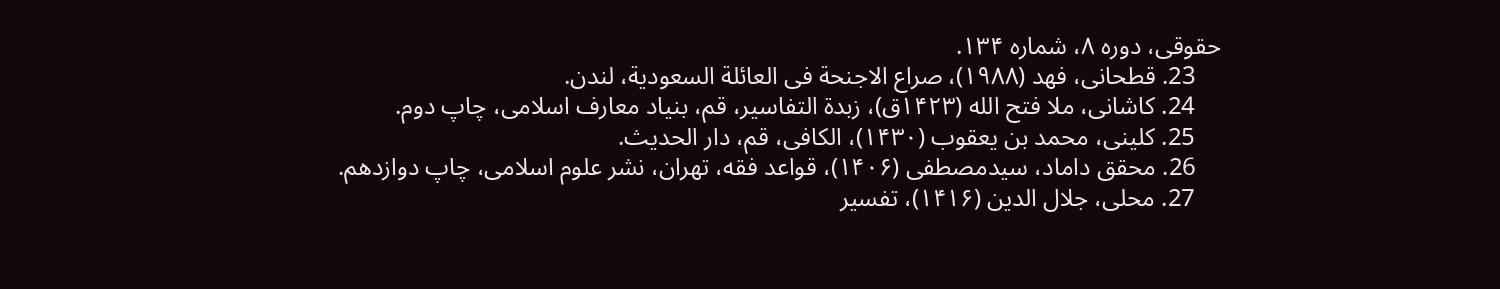حقوقی، دوره ۸، شماره ۱۳۴.
    23. قطحانی، فهد (۱۹۸۸)، صراع الاجنحة فی العائلة السعودیة، لندن.
    24. کاشانی، ملا فتح الله (۱۴۲۳ق)، زبدة التفاسیر، قم، بنیاد معارف اسلامی، چاپ دوم.
    25. کلینی، محمد بن یعقوب (۱۴۳۰)، الکافی، قم، دار الحدیث.
    26. محقق داماد، سیدمصطفی (۱۴۰۶)، قواعد فقه، تهران، نشر علوم اسلامی، چاپ دوازدهم.
    27. محلی، جلال الدین (۱۴۱۶)، تفسیر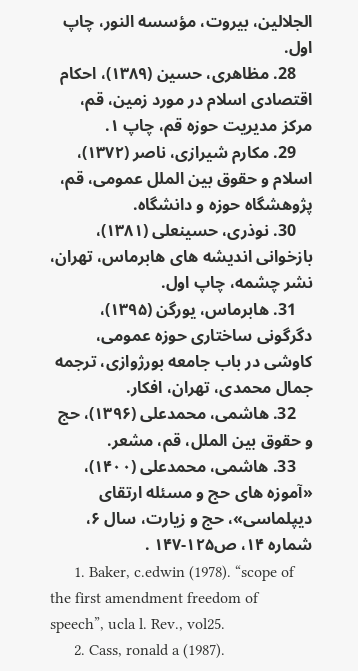الجلالین، بیروت، مؤسسه النور، چاپ اول.
    28. مظاهری، حسین (۱۳۸۹)، احکام اقتصادى اسلام در مورد زمین، قم، مرکز مدیریت حوزه قم، چاپ ۱.
    29. مکارم شیرازی، ناصر (۱۳۷۲)، اسلام و حقوق بین الملل عمومی، قم، پژوهشگاه حوزه و دانشگاه.
    30. نوذری، حسینعلی (۱۳۸۱)، بازخوانی اندیشه های هابرماس، تهران، نشر چشمه، چاپ اول.
    31. هابرماس، یورگن (۱۳۹۵)، دگرگونی ساختاری حوزه عمومی، کاوشی در باب جامعه بورژوازی، ترجمه جمال محمدی، تهران، افکار.
    32. هاشمی، محمدعلی (۱۳۹۶)، حج و حقوق بین الملل، قم، مشعر.
    33. هاشمی، محمدعلی (۱۴۰۰)، «آموزه های حج و مسئله ارتقای دیپلماسی»، حج و زیارت، سال ۶، شماره ۱۴، ص۱۲۵-۱۴۷ .
      1. Baker, c.edwin (1978). “scope of the first amendment freedom of speech”, ucla l. Rev., vol25.
      2. Cass, ronald a (1987).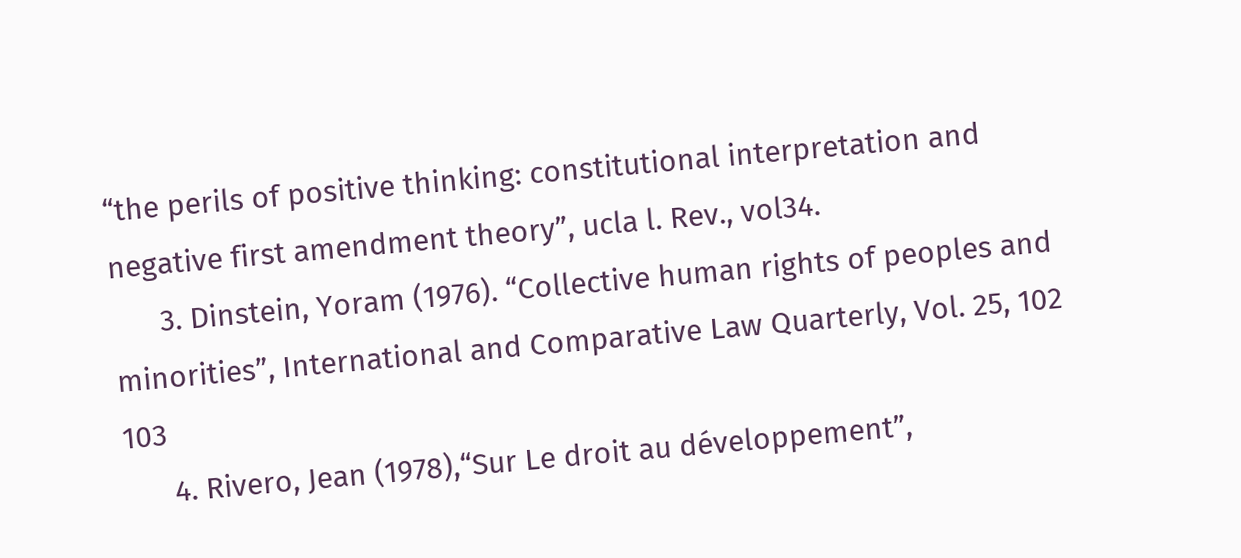“the perils of positive thinking: constitutional interpretation and negative first amendment theory”, ucla l. Rev., vol34.
      3. Dinstein, Yoram (1976). “Collective human rights of peoples and minorities”, International and Comparative Law Quarterly, Vol. 25, 102 103
      4. Rivero, Jean (1978),“Sur Le droit au développement”,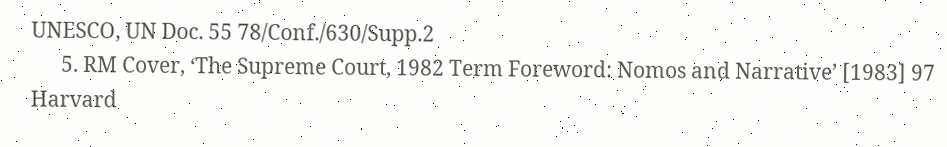UNESCO, UN Doc. 55 78/Conf./630/Supp.2
      5. RM Cover, ‘The Supreme Court, 1982 Term Foreword: Nomos and Narrative’ [1983] 97 Harvard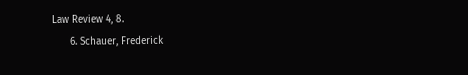Law Review 4, 8.
      6. Schauer, Frederick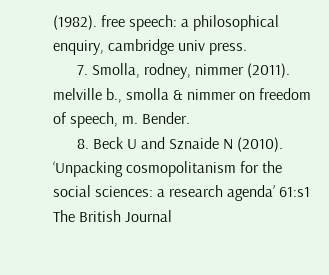(1982). free speech: a philosophical enquiry, cambridge univ press.
      7. Smolla, rodney, nimmer (2011). melville b., smolla & nimmer on freedom of speech, m. Bender.
      8. Beck U and Sznaide N (2010). ‘Unpacking cosmopolitanism for the social sciences: a research agenda’ 61:s1 The British Journal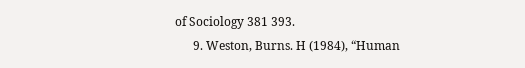of Sociology 381 393.
      9. Weston, Burns. H (1984), “Human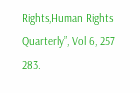Rights,Human Rights Quarterly”, Vol 6, 257 283.